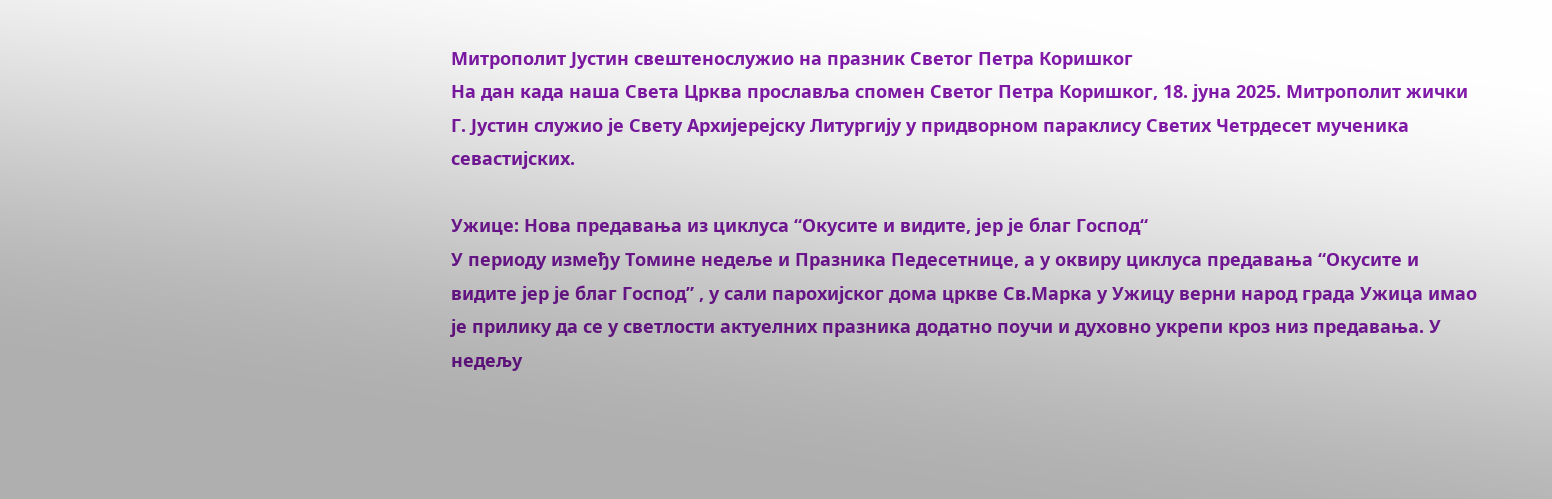Митрополит Јустин свештенослужио на празник Светог Петра Коришког
На дан када наша Света Црква прославља спомен Светог Петра Коришког, 18. јуна 2025. Митрополит жички Г. Јустин служио је Свету Архијерејску Литургију у придворном параклису Светих Четрдесет мученика севастијских.

Ужице: Нова предавања из циклуса “Окусите и видите, јер је благ Господ“
У периоду између Томине недеље и Празника Педесетнице, а у оквиру циклуса предавања “Окусите и видите јер је благ Господ” , у сали парохијског дома цркве Св.Марка у Ужицу верни народ града Ужица имао је прилику да се у светлости актуелних празника додатно поучи и духовно укрепи кроз низ предавања. У недељу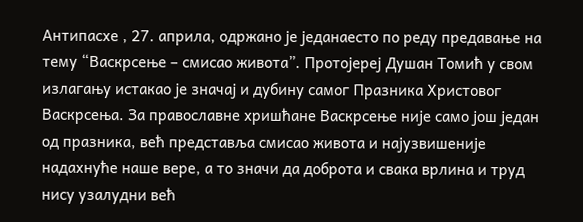Антипасхе , 27. априла, одржано је једанаесто по реду предавање на тему “Васкрсење – смисао живота”. Протојереј Душан Томић у свом излагању истакао је значај и дубину самог Празника Христовог Васкрсења. За православне хришћане Васкрсење није само још један од празника, већ представља смисао живота и најузвишеније надахнуће наше вере, а то значи да доброта и свака врлина и труд нису узалудни већ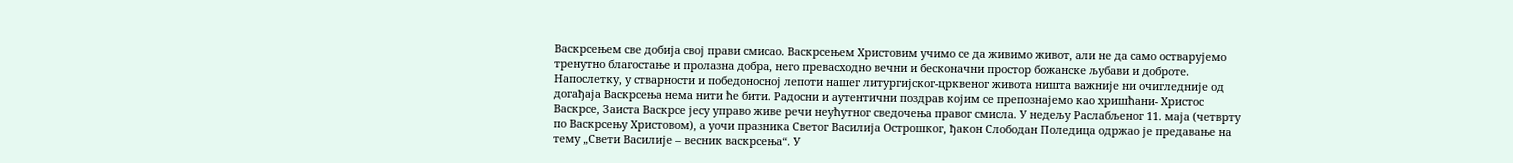Васкрсењем све добија свој прави смисао. Васкрсењем Христовим учимо се да живимо живот, али не да само остварујемо тренутно благостање и пролазна добра, него превасходно вечни и бесконачни простор божанске љубави и доброте. Напослетку, у стварности и победоносној лепоти нашег литургијског-црквеног живота ништа важније ни очигледније од догађаја Васкрсења нема нити ће бити. Радосни и аутентични поздрав којим се препознајемо као хришћани- Христос Васкрсе, Заиста Васкрсе јесу управо живе речи неућутног сведочења правог смисла. У недељу Раслабљеног 11. маја (четврту по Васкрсењу Христовом), а уочи празника Светог Василија Острошког, ђакон Слободан Поледица одржао је предавање на тему „Свети Василије – весник васкрсења“. У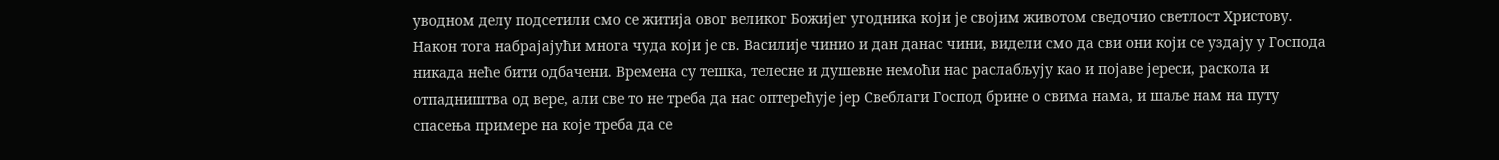уводном делу подсетили смо се житија овог великог Божијег угодника који је својим животом сведочио светлост Христову. Након тога набрајајући многа чуда који је св. Василије чинио и дан данас чини, видели смо да сви они који се уздају у Господа никада неће бити одбачени. Времена су тешка, телесне и душевне немоћи нас раслабљују као и појаве јереси, раскола и отпадништва од вере, али све то не треба да нас оптерећује јер Свеблаги Господ брине о свима нама, и шаље нам на путу спасења примере на које треба да се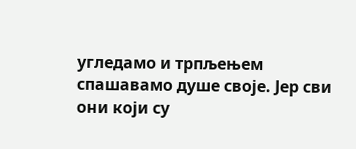угледамо и трпљењем спашавамо душе своје. Јер сви они који су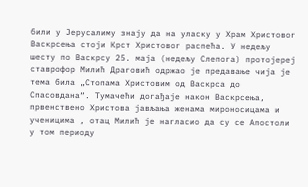били у Јерусалиму знају да на уласку у Храм Христовог Васкрсења стоји Крст Христовог распећа. У недељу шесту по Васкрсу 25. маја (недељу Слепога) протојереј ставрофор Милић Драговић одржао је предавање чија је тема била „Стопама Христовим од Васкрса до Спасовдана“. Тумачећи догађаје након Васкрсења, првенствено Христова јављања женама мироносицама и ученицима , отац Милић је нагласио да су се Апостоли у том периоду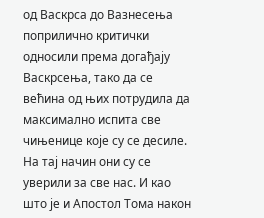од Васкрса до Вазнесења поприлично критички односили према догађају Васкрсења, тако да се већина од њих потрудила да максимално испита све чињенице које су се десиле. На тај начин они су се уверили за све нас. И као што је и Апостол Тома након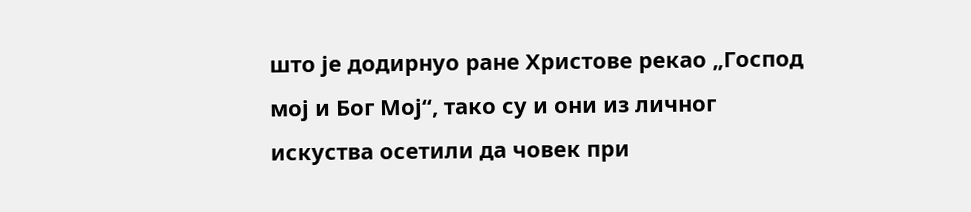што је додирнуо ране Христове рекао „Господ мој и Бог Мој“, тако су и они из личног искуства осетили да човек при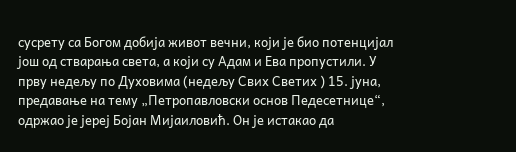сусрету са Богом добија живот вечни, који је био потенцијал још од стварања света, а који су Адам и Ева пропустили. У прву недељу по Духовима (недељу Свих Светих ) 15. јуна, предавање на тему „Петропавловски основ Педесетнице“, одржао је јереј Бојан Мијаиловић. Он је истакао да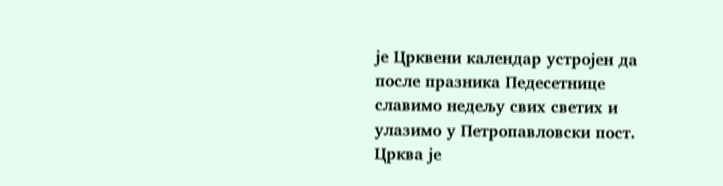је Црквени календар устројен да после празника Педесетнице славимо недељу свих светих и улазимо у Петропавловски пост. Црква је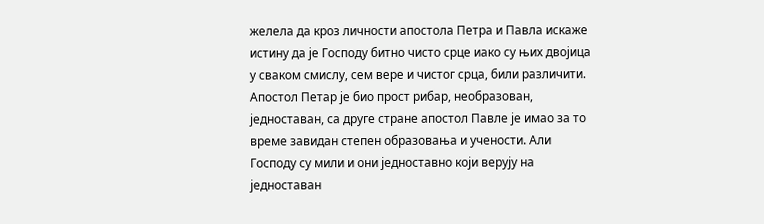желела да кроз личности апостола Петра и Павла искаже истину да је Господу битно чисто срце иако су њих двојица у сваком смислу, сем вере и чистог срца, били различити. Апостол Петар је био прост рибар, необразован, једноставан, са друге стране апостол Павле је имао за то време завидан степен образовања и учености. Али Господу су мили и они једноставно који верују на једноставан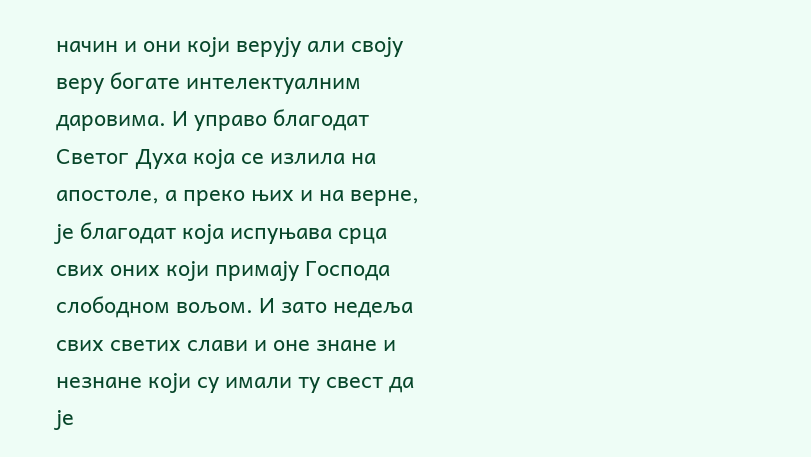начин и они који верују али своју веру богате интелектуалним даровима. И управо благодат Светог Духа која се излила на апостоле, а преко њих и на верне, је благодат која испуњава срца свих оних који примају Господа слободном вољом. И зато недеља свих светих слави и оне знане и незнане који су имали ту свест да је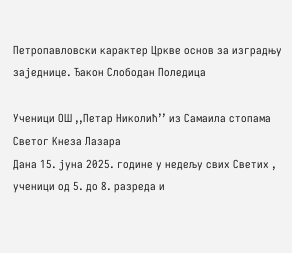Петропавловски карактер Цркве основ за изградњу заједнице. Ђакон Слободан Поледица

Ученици ОШ ,,Петар Николић’’ из Самаила стопама Светог Кнеза Лазара
Дана 15. јуна 2025. године у недељу свих Светих , ученици од 5. до 8. разреда и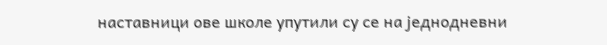наставници ове школе упутили су се на једнодневни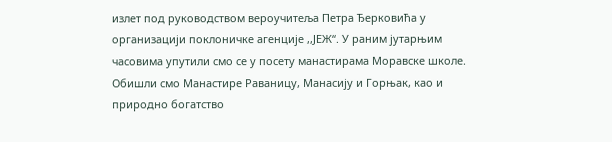излет под руководством вероучитеља Петра Ђерковића у организацији поклоничке агенције ,,ЈЕЖ“. У раним јутарњим часовима упутили смо се у посету манастирама Моравске школе. Обишли смо Манастире Раваницу, Манасију и Горњак, као и природно богатство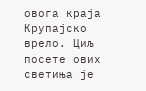овога краја Крупајско врело. Циљ посете ових светиња је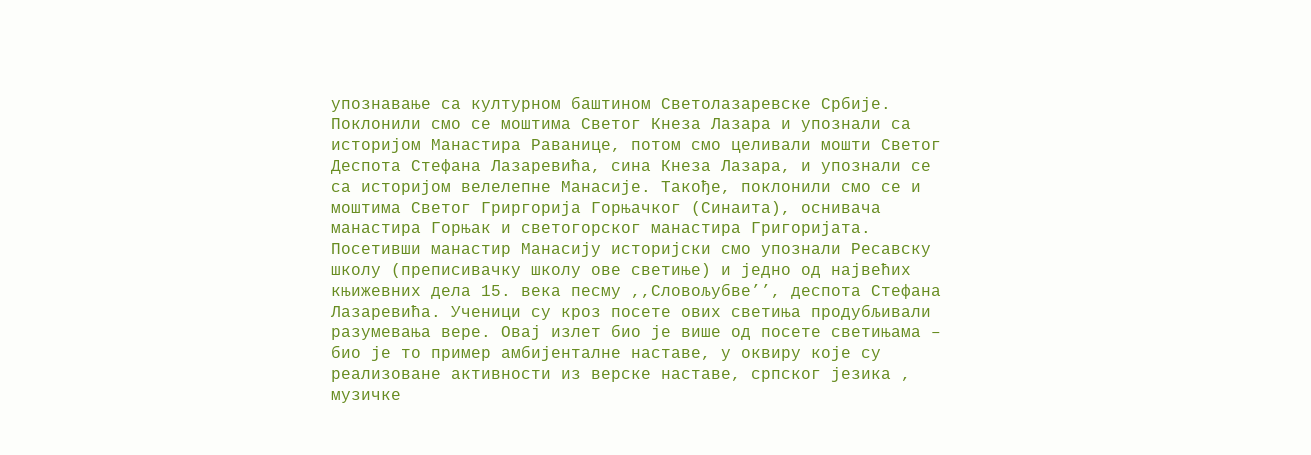упознавање са културном баштином Светолазаревске Србије. Поклонили смо се моштима Светог Кнеза Лазара и упознали са историјом Манастира Раванице, потом смо целивали мошти Светог Деспота Стефана Лазаревића, сина Кнеза Лазара, и упознали се са историјом велелепне Манасије. Такође, поклонили смо се и моштима Светог Гриргорија Горњачког (Синаита), оснивача манастира Горњак и светогорског манастира Григоријата. Посетивши манастир Манасију историјски смо упознали Ресавску школу (преписивачку школу ове светиње) и једно од највећих књижевних дела 15. века песму ,,Словољубве’’, деспота Стефана Лазаревића. Ученици су кроз посете ових светиња продубљивали разумевања вере. Овај излет био је више од посете светињама – био је то пример амбијенталне наставе, у оквиру које су реализоване активности из верске наставе, српског језика , музичке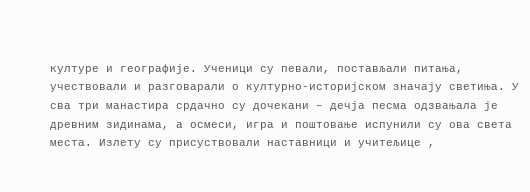културе и географије. Ученици су певали, постављали питања, учествовали и разговарали о културно-историјском значају светиња. У сва три манастира срдачно су дочекани – дечја песма одзвањала је древним зидинама, а осмеси, игра и поштовање испунили су ова света места. Излету су присуствовали наставници и учитељице ,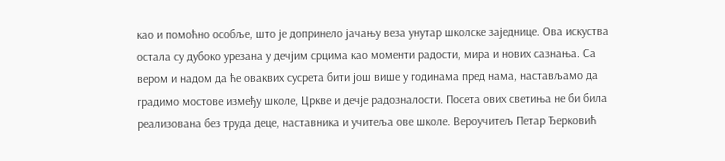као и помоћно особље, што је допринело јачању веза унутар школске заједнице. Ова искуства остала су дубоко урезана у дечјим срцима као моменти радости, мира и нових сазнања. Са вером и надом да ће оваквих сусрета бити још више у годинама пред нама, настављамо да градимо мостове између школе, Цркве и дечје радозналости. Посета ових светиња не би била реализована без труда деце, наставника и учитеља ове школе. Вероучитељ Петар Ђерковић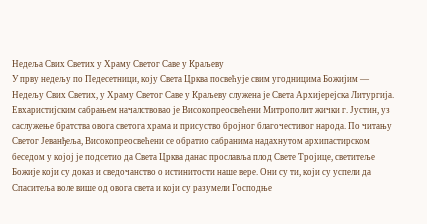Недеља Свих Светих у Храму Светог Саве у Краљеву
У прву недељу по Педесетници, коју Света Црква посвећује свим угодницима Божијим — Недељу Свих Светих, у Храму Светог Саве у Краљеву служена је Света Архијерејска Литургија. Евхаристијским сабрањем началствовао је Високопреосвећени Митрополит жички г. Јустин, уз саслужење братства овога светога храма и присуство бројног благочестивог народа. По читању Светог Јеванђеља, Високопреосвећени се обратио сабранима надахнутом архипастирском беседом у којој је подсетио да Света Црква данас прославља плод Свете Тројице, светитеље Божије који су доказ и сведочанство о истинитости наше вере. Они су ти, који су успели да Спаситеља воле више од овога света и који су разумели Господње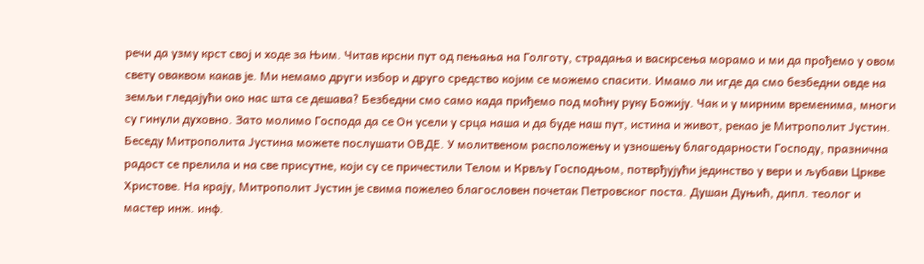речи да узму крст свој и ходе за Њим. Читав крсни пут од пењања на Голготу, страдања и васкрсења морамо и ми да прођемо у овом свету оваквом какав је. Ми немамо други избор и друго средство којим се можемо спасити. Имамо ли игде да смо безбедни овде на земљи гледајући око нас шта се дешава? Безбедни смо само када приђемо под моћну руку Божију. Чак и у мирним временима, многи су гинули духовно. Зато молимо Господа да се Он усели у срца наша и да буде наш пут, истина и живот, рекао је Митрополит Јустин. Беседу Митрополита Јустина можете послушати ОВДЕ. У молитвеном расположењу и узношењу благодарности Господу, празнична радост се прелила и на све присутне, који су се причестили Телом и Крвљу Господњом, потврђујући јединство у вери и љубави Цркве Христове. На крају, Митрополит Јустин је свима пожелео благословен почетак Петровског поста. Душан Дуњић, дипл. теолог и мастер инж. инф.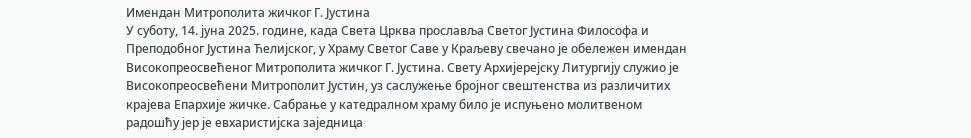Имендан Митрополита жичког Г. Јустина
У суботу, 14. јуна 2025. године, када Света Црква прославља Светог Јустина Философа и Преподобног Јустина Ћелијског, у Храму Светог Саве у Краљеву свечано је обележен имендан Високопреосвећеног Митрополита жичког Г. Јустина. Свету Архијерејску Литургију служио је Високопреосвећени Митрополит Јустин, уз саслужење бројног свештенства из различитих крајева Епархије жичке. Сабрање у катедралном храму било је испуњено молитвеном радошћу јер је евхаристијска заједница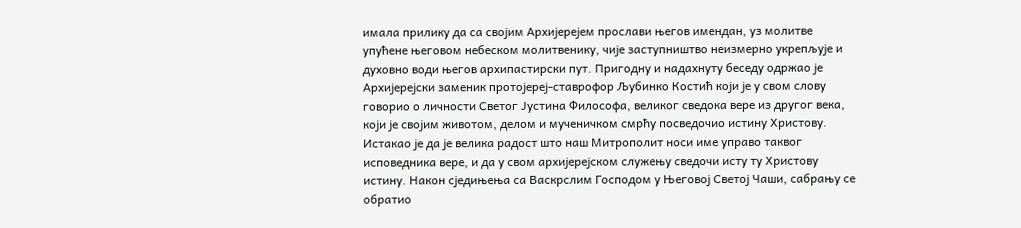имала прилику да са својим Архијерејем прослави његов имендан, уз молитве упућене његовом небеском молитвенику, чије заступништво неизмерно укрепљује и духовно води његов архипастирски пут. Пригодну и надахнуту беседу одржао је Архијерејски заменик протојереј-ставрофор Љубинко Костић који је у свом слову говорио о личности Светог Јустина Философа, великог сведока вере из другог века, који је својим животом, делом и мученичком смрћу посведочио истину Христову. Истакао је да је велика радост што наш Митрополит носи име управо таквог исповедника вере, и да у свом архијерејском служењу сведочи исту ту Христову истину. Након сједињења са Васкрслим Господом у Његовој Светој Чаши, сабрању се обратио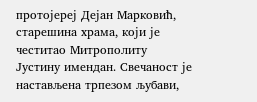протојереј Дејан Марковић, старешина храма, који је честитао Митрополиту Јустину имендан. Свечаност је настављена трпезом љубави,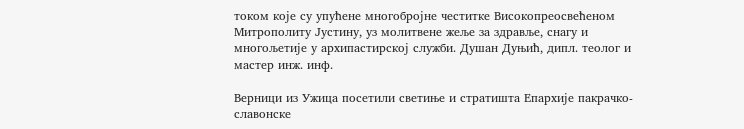током које су упућене многобројне честитке Високопреосвећеном Митрополиту Јустину, уз молитвене жеље за здравље, снагу и многољетије у архипастирској служби. Душан Дуњић, дипл. теолог и мастер инж. инф.

Верници из Ужица посетили светиње и стратишта Епархије пакрачко-славонске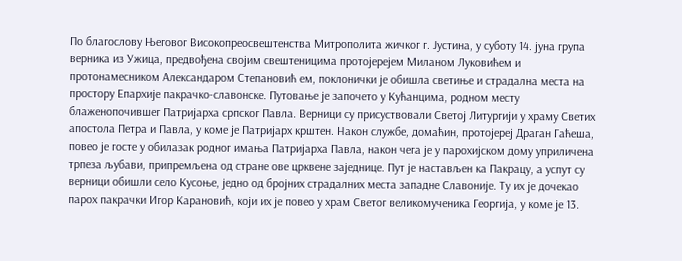По благослову Његовог Високопреосвештенства Митрополита жичког г. Јустина, у суботу 14. јуна група верника из Ужица, предвођена својим свештеницима протојерејем Миланом Луковићем и протонамесником Александаром Степановић ем, поклонички је обишла светиње и страдална места на простору Епархије пакрачко-славонске. Путовање је започето у Кућанцима, родном месту блаженопочившег Патријарха српског Павла. Верници су присуствовали Светој Литургији у храму Светих апостола Петра и Павла, у коме је Патријарх крштен. Након службе, домаћин, протојереј Драган Гаћеша, повео је госте у обилазак родног имања Патријарха Павла, након чега је у парохијском дому уприличена трпеза љубави, припремљена од стране ове црквене заједнице. Пут је настављен ка Пакрацу, а успут су верници обишли село Кусоње, једно од бројних страдалних места западне Славоније. Ту их је дочекао парох пакрачки Игор Карановић, који их је повео у храм Светог великомученика Георгија, у коме је 13.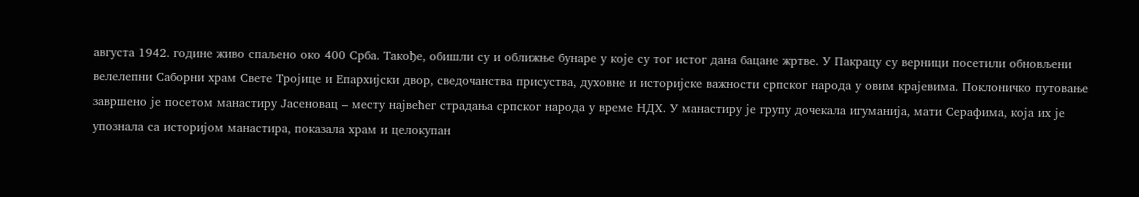августа 1942. године живо спаљено око 400 Срба. Такође, обишли су и оближње бунаре у које су тог истог дана бацане жртве. У Пакрацу су верници посетили обновљени велелепни Саборни храм Свете Тројице и Епархијски двор, сведочанства присуства, духовне и историјске важности српског народа у овим крајевима. Поклоничко путовање завршено је посетом манастиру Јасеновац – месту највећег страдања српског народа у време НДХ. У манастиру је групу дочекала игуманија, мати Серафима, која их је упознала са историјом манастира, показала храм и целокупан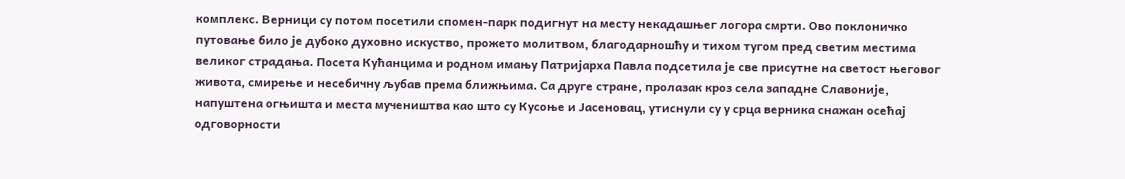комплекс. Верници су потом посетили спомен-парк подигнут на месту некадашњег логора смрти. Ово поклоничко путовање било је дубоко духовно искуство, прожето молитвом, благодарношћу и тихом тугом пред светим местима великог страдања. Посета Кућанцима и родном имању Патријарха Павла подсетила је све присутне на светост његовог живота, смирење и несебичну љубав према ближњима. Са друге стране, пролазак кроз села западне Славоније, напуштена огњишта и места мучеништва као што су Кусоње и Јасеновац, утиснули су у срца верника снажан осећај одговорности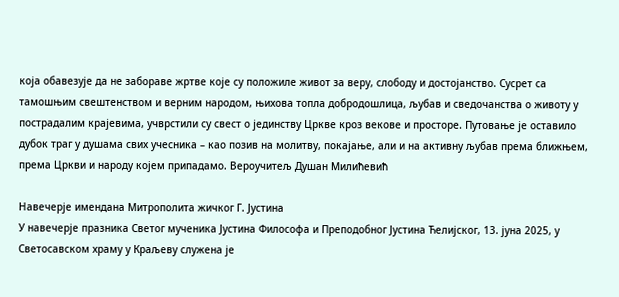која обавезује да не забораве жртве које су положиле живот за веру, слободу и достојанство. Сусрет са тамошњим свештенством и верним народом, њихова топла добродошлица, љубав и сведочанства о животу у пострадалим крајевима, учврстили су свест о јединству Цркве кроз векове и просторе. Путовање је оставило дубок траг у душама свих учесника – као позив на молитву, покајање, али и на активну љубав према ближњем, према Цркви и народу којем припадамо. Вероучитељ Душан Милићевић

Навечерје имендана Митрополита жичког Г. Јустина
У навечерје празника Светог мученика Јустина Философа и Преподобног Јустина Ћелијског, 13. јуна 2025, у Светосавском храму у Краљеву служена је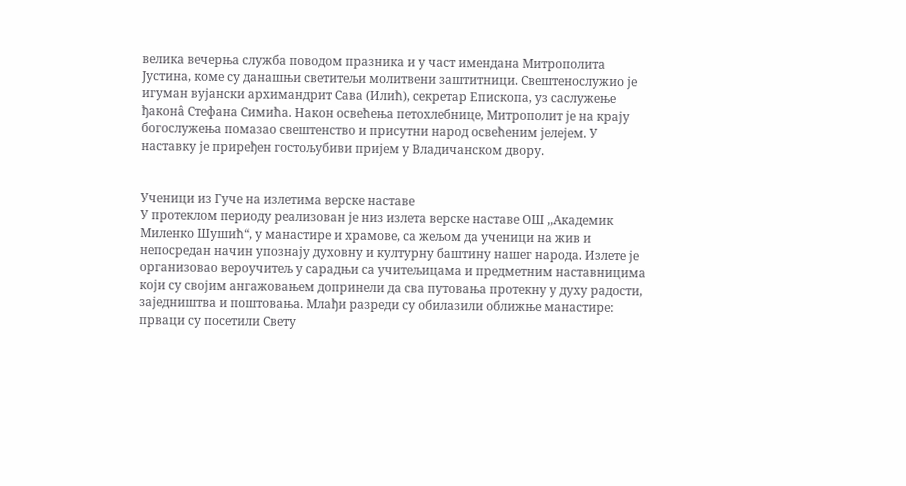велика вечерња служба поводом празника и у част имендана Митрополита Јустина, коме су данашњи светитељи молитвени заштитници. Свештенослужио је игуман вујански архимандрит Сава (Илић), секретар Епископа, уз саслужење ђаконâ Стефана Симића. Након освећења петохлебнице, Митрополит је на крају богослужења помазао свештенство и присутни народ освећеним јелејем. У наставку је приређен гостољубиви пријем у Владичанском двору.


Ученици из Гуче на излетима верске наставе
У протеклом периоду реализован је низ излета верске наставе ОШ ,,Академик Миленко Шушић“, у манастире и храмове, са жељом да ученици на жив и непосредан начин упознају духовну и културну баштину нашег народа. Излете је организовао вероучитељ у сарадњи са учитељицама и предметним наставницима који су својим ангажовањем допринели да сва путовања протекну у духу радости, заједништва и поштовања. Млађи разреди су обилазили оближње манастире: прваци су посетили Свету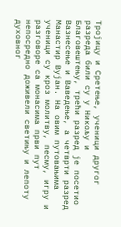Тројицу и Сретење, ученици другог разреда били су у Никољу и Благовештењу, трећи разред је посетио Вазнесење и Ваведење, а четврти разред Манастир Вујан. На овим путовањима ученици су кроз молитву, песму, игру и разговоре са монасима први пут непосредно доживели светињу и лепоту духовног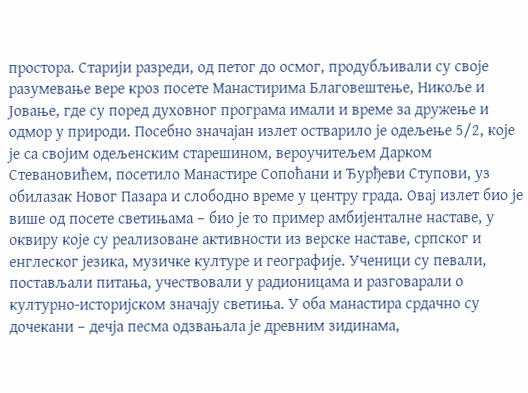простора. Старији разреди, од петог до осмог, продубљивали су своје разумевање вере кроз посете Манастирима Благовештење, Никоље и Јовање, где су поред духовног програма имали и време за дружење и одмор у природи. Посебно значајан излет остварило је одељење 5/2, које је са својим одељенским старешином, вероучитељем Дарком Стевановићем, посетило Манастире Сопоћани и Ђурђеви Ступови, уз обилазак Новог Пазара и слободно време у центру града. Овај излет био је више од посете светињама – био је то пример амбијенталне наставе, у оквиру које су реализоване активности из верске наставе, српског и енглеског језика, музичке културе и географије. Ученици су певали, постављали питања, учествовали у радионицама и разговарали о културно-историјском значају светиња. У оба манастира срдачно су дочекани – дечја песма одзвањала је древним зидинама,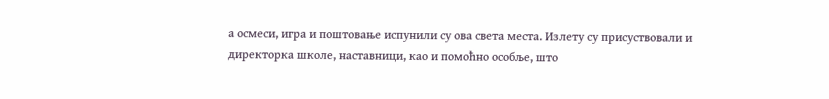а осмеси, игра и поштовање испунили су ова света места. Излету су присуствовали и директорка школе, наставници, као и помоћно особље, што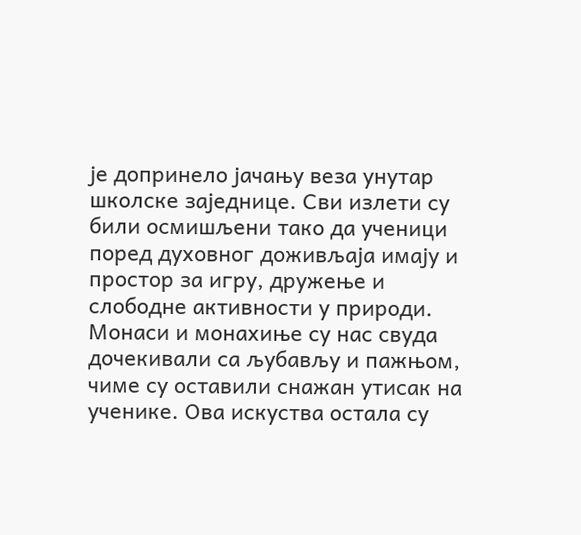је допринело јачању веза унутар школске заједнице. Сви излети су били осмишљени тако да ученици поред духовног доживљаја имају и простор за игру, дружење и слободне активности у природи. Монаси и монахиње су нас свуда дочекивали са љубављу и пажњом, чиме су оставили снажан утисак на ученике. Ова искуства остала су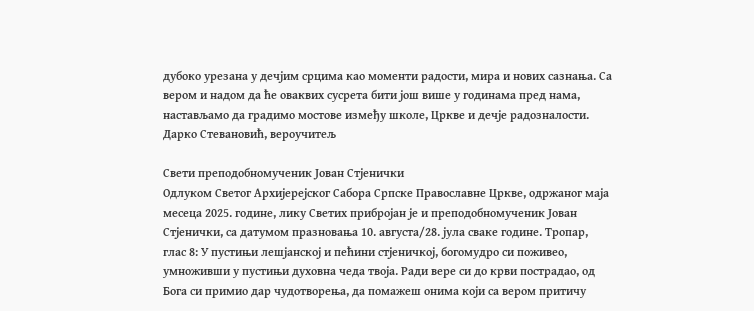дубоко урезана у дечјим срцима као моменти радости, мира и нових сазнања. Са вером и надом да ће оваквих сусрета бити још више у годинама пред нама, настављамо да градимо мостове између школе, Цркве и дечје радозналости. Дарко Стевановић, вероучитељ

Свети преподобномученик Јован Стјенички
Одлуком Светог Архијерејског Сабора Српске Православне Цркве, одржаног маја месеца 2025. године, лику Светих прибројан је и преподобномученик Јован Стјенички, са датумом празновања 10. августа/28. јула сваке године. Тропар, глас 8: У пустињи лешјанској и пећини стјеничкој, богомудро си поживео, умноживши у пустињи духовна чеда твоја. Ради вере си до крви пострадао, од Бога си примио дар чудотворења, да помажеш онима који са вером притичу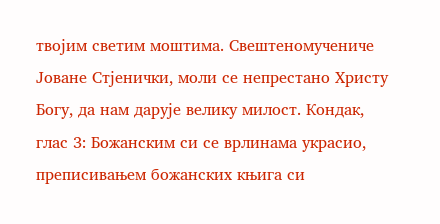твојим светим моштима. Свештеномучениче Јоване Стјенички, моли се непрестано Христу Богу, да нам дарује велику милост. Кондак, глас 3: Божанским си се врлинама украсио, преписивањем божанских књига си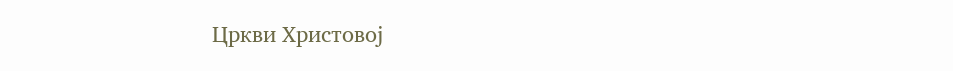Цркви Христовој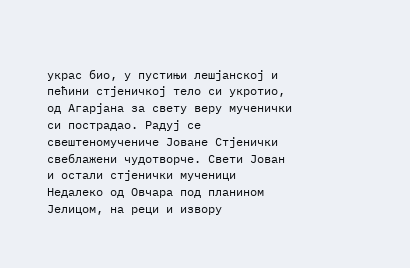украс био, у пустињи лешјанској и пећини стјеничкој тело си укротио, од Агарјана за свету веру мученички си пострадао. Радуј се свештеномучениче Јоване Стјенички свеблажени чудотворче. Свети Јован и остали стјенички мученици Недалеко од Овчара под планином Јелицом, на реци и извору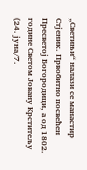„Светињи“ налази се манастир Стјеник. Првобитно посвећен Пресветој Богородици, а од 1802. године Светом Јовану Крститељу (24. јуна/7.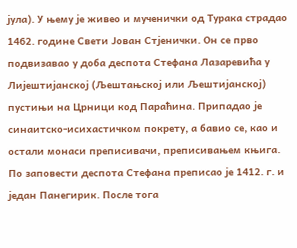јула). У њему је живео и мученички од Турака страдао 1462. године Свети Јован Стјенички. Он се прво подвизавао у доба деспота Стефана Лазаревића у Лијештијанској (Љештањској или Љештијанској) пустињи на Црници код Параћина. Припадао је синаитско-исихастичком покрету, а бавио се, као и остали монаси преписивачи, преписивањем књига. По заповести деспота Стефана преписао је 1412. г. и један Панегирик. После тога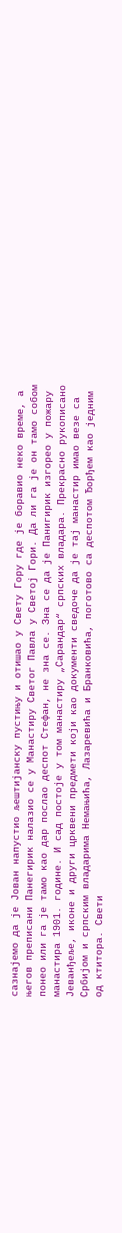сазнајемо да је Јован напустио љештијанску пустињу и отишао у Свету Гору где је боравио неко време, а његов преписани Панегирик налазио се у Манастиру Светог Павла у Светој Гори. Да ли га је он тамо собом понео или га је тамо као дар послао деспот Стефан, не зна се. Зна се да је Панигирик изгорео у пожару манастира 1901. године. И сад постоје у том манастиру „Сарандар“ српских владара. Прекрасно рукописано Јеванђеље, иконе и други црквени предмети који као документи сведоче да је тај манастир имао везе са Србијом и српским владарима Немањића, Лазаревића и Бранковића, поготово са деспотом Ђорђем као једним од ктитора. Свети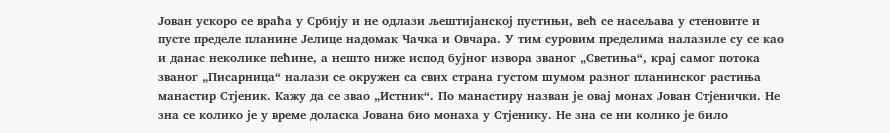Јован ускоро се враћа у Србију и не одлази љештијанској пустињи, већ се насељава у стеновите и пусте пределе планине Јелице надомак Чачка и Овчара. У тим суровим пределима налазиле су се као и данас неколике пећине, а нешто ниже испод бујног извора званог „Светиња“, крај самог потока званог „Писарница“ налази се окружен са свих страна густом шумом разног планинског растиња манастир Стјеник. Кажу да се звао „Истник“. По манастиру назван је овај монах Јован Стјенички. Не зна се колико је у време доласка Јована био монаха у Стјенику. Не зна се ни колико је било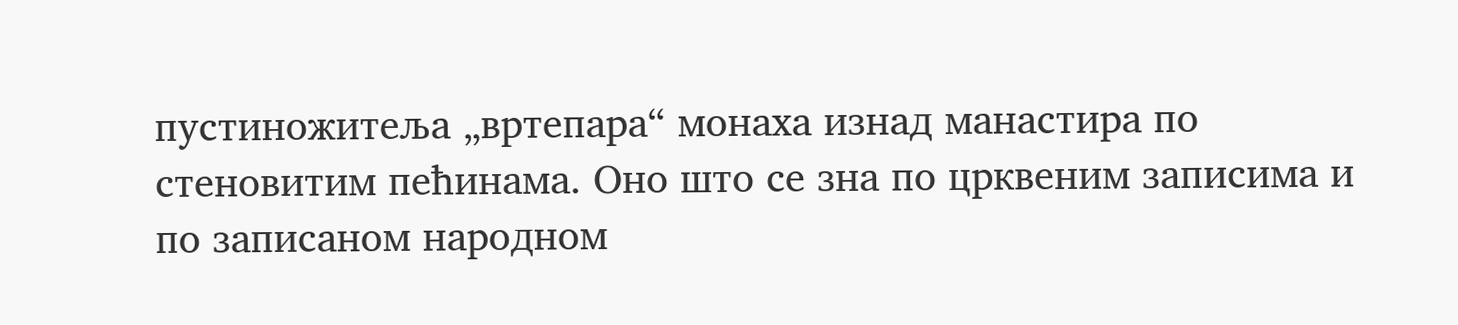пустиножитеља „вртепара“ монаха изнад манастира по стеновитим пећинама. Оно што се зна по црквеним записима и по записаном народном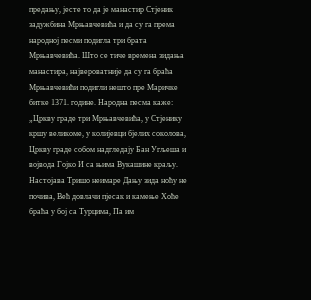предању, јесте то да је манастир Стјеник задужбина Мрњавчевића и да су га према народној песми подигла три брата Мрњавчевића. Што се тиче времена зидања манастира, највероватније да су га браћа Мрњавчевићи подигли нешто пре Маричке битке 1371. године. Народна песма каже: „Цркву граде три Мрњавчевића, у Стјенику кршу великоме, у колијевци бјелих соколова, Цркву граде собом надгледају Бан Угљеша и војвода Гојко И са њима Вукашине краљу. Настојава Тришо неимаре Дању зида ноћу не почива, Већ довлачи пјесак и камење Хоће браћа у бој са Турцима, Па им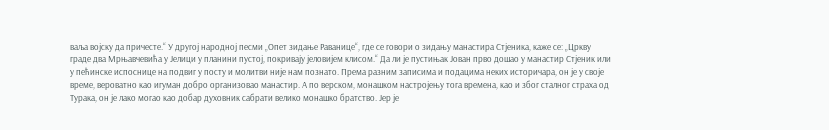ваља војску да причесте.“ У другој народној песми „Опет зидање Раванице“, где се говори о зидању манастира Стјеника, каже се: „Цркву граде два Мрњавчевића у Јелици у планини пустој, покривају јеловијем клисом.“ Да ли је пустињак Јован прво дошао у манастир Стјеник или у пећинске испоснице на подвиг у посту и молитви није нам познато. Према разним записима и подацима неких историчара, он је у своје време, вероватно као игуман добро организовао манастир. А по верском, монашком настројењу тога времена, као и због сталног страха од Турака, он је лако могао као добар духовник сабрати велико монашко братство. Јер је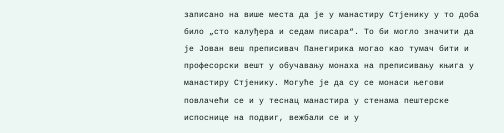записано на више места да је у манастиру Стјенику у то доба било „сто калуђера и седам писара“. То би могло значити да је Јован веш преписивач Панегирика могао као тумач бити и професорски вешт у обучавању монаха на преписивању књига у манастиру Стјенику. Могуће је да су се монаси његови повлачећи се и у теснац манастира у стенама пештерске испоснице на подвиг, вежбали се и у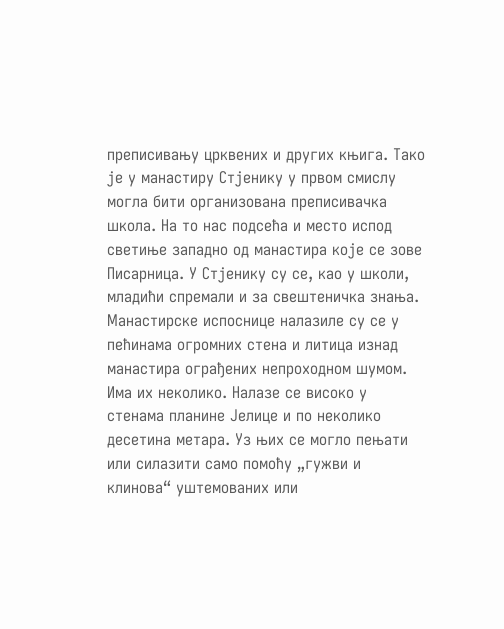преписивању црквених и других књига. Тако је у манастиру Стјенику у првом смислу могла бити организована преписивачка школа. На то нас подсећа и место испод светиње западно од манастира које се зове Писарница. У Стјенику су се, као у школи, младићи спремали и за свештеничка знања. Манастирске испоснице налазиле су се у пећинама огромних стена и литица изнад манастира ограђених непроходном шумом. Има их неколико. Налазе се високо у стенама планине Јелице и по неколико десетина метара. Уз њих се могло пењати или силазити само помоћу „гужви и клинова“ уштемованих или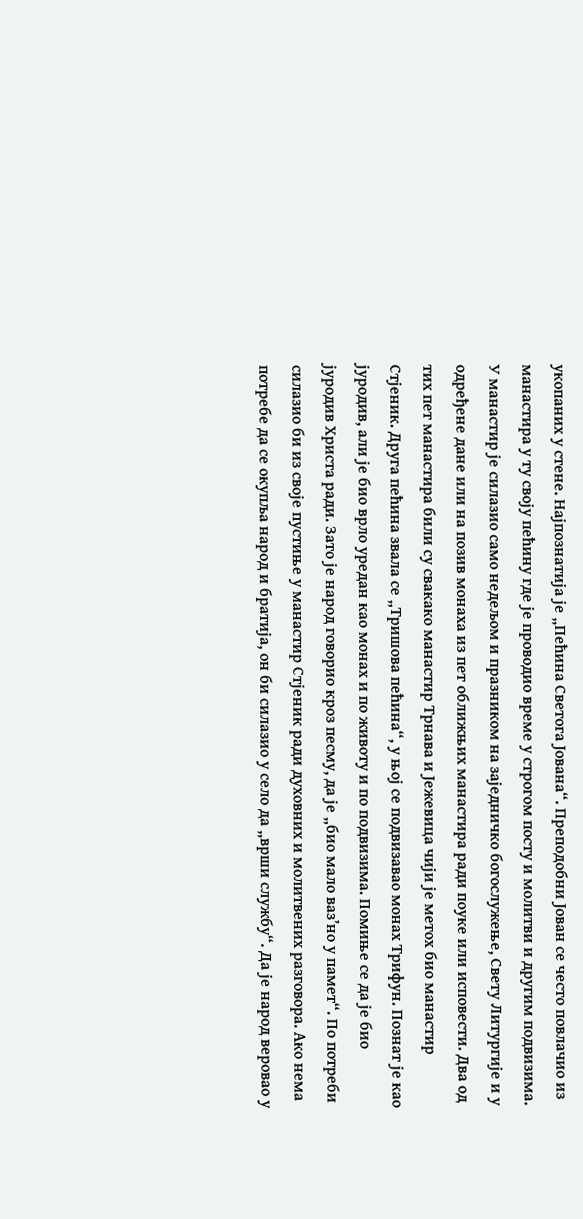укопаних у стене. Најпознатија је „Пећина Светога Јована“. Преподобни Јован се често повлачио из манастира у ту своју пећину где је проводио време у строгом посту и молитви и другим подвизима. У манастир је силазио само недељом и празником на заједничко богослужење, Свету Литургије и у одређене дане или на позив монаха из пет оближњих манастира ради поуке или исповести. Два од тих пет манастира били су свакако манастир Трнава и Јежевица чији је метох био манастир Стјеник. Друга пећина звала се „Тришова пећина“, у њој се подвизавао монах Трифун. Познат је као јуродив, али је био врло уредан као монах и по животу и по подвизима. Помиње се да је био јуродив Христа ради. Зато је народ говорио кроз песму, да је „био мало ваз’но у памет“. По потреби силазио би из своје пустиње у манастир Стјеник ради духовних и молитвених разговора. Ако нема потребе да се окупља народ и братија, он би силазио у село да „врши службу“. Да је народ веровао у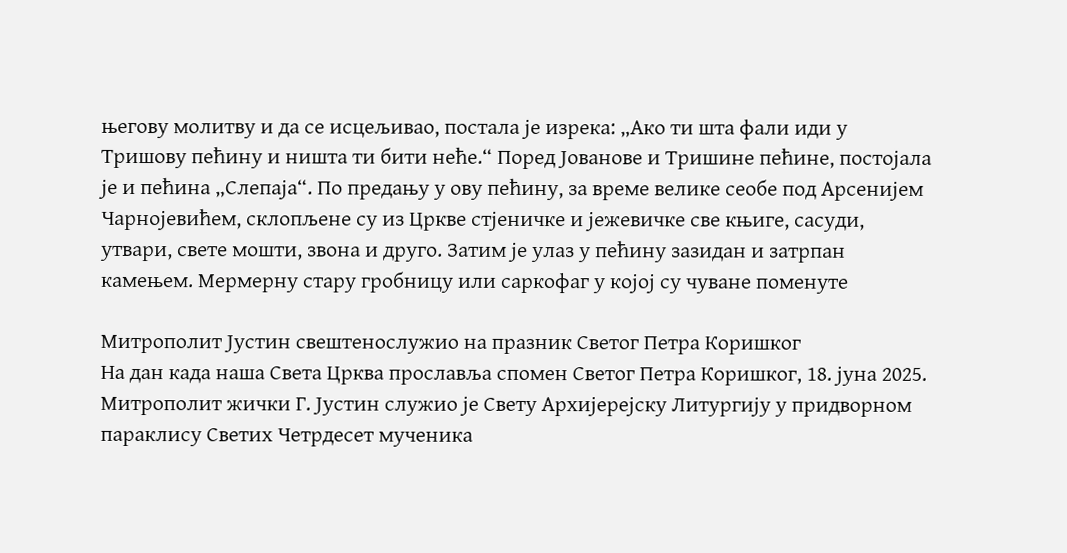његову молитву и да се исцељивао, постала је изрека: „Ако ти шта фали иди у Тришову пећину и ништа ти бити неће.“ Поред Јованове и Тришине пећине, постојала је и пећина „Слепаја“. По предању у ову пећину, за време велике сеобе под Арсенијем Чарнојевићем, склопљене су из Цркве стјеничке и јежевичке све књиге, сасуди, утвари, свете мошти, звона и друго. Затим је улаз у пећину зазидан и затрпан камењем. Мермерну стару гробницу или саркофаг у којој су чуване поменуте

Митрополит Јустин свештенослужио на празник Светог Петра Коришког
На дан када наша Света Црква прославља спомен Светог Петра Коришког, 18. јуна 2025. Митрополит жички Г. Јустин служио је Свету Архијерејску Литургију у придворном параклису Светих Четрдесет мученика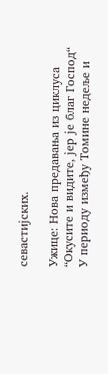севастијских.

Ужице: Нова предавања из циклуса “Окусите и видите, јер је благ Господ“
У периоду између Томине недеље и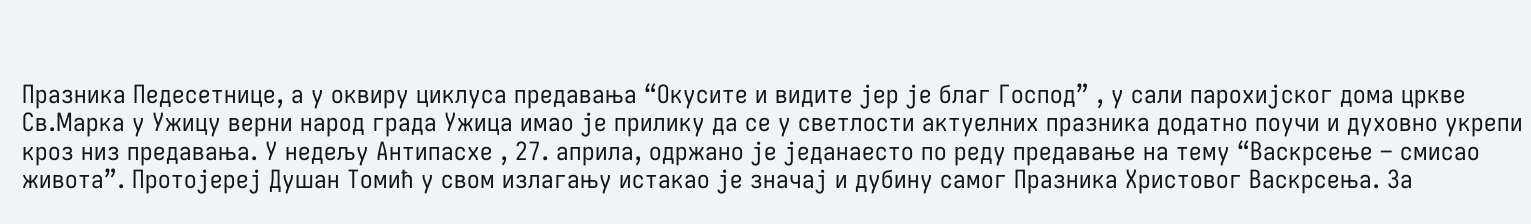Празника Педесетнице, а у оквиру циклуса предавања “Окусите и видите јер је благ Господ” , у сали парохијског дома цркве Св.Марка у Ужицу верни народ града Ужица имао је прилику да се у светлости актуелних празника додатно поучи и духовно укрепи кроз низ предавања. У недељу Антипасхе , 27. априла, одржано је једанаесто по реду предавање на тему “Васкрсење – смисао живота”. Протојереј Душан Томић у свом излагању истакао је значај и дубину самог Празника Христовог Васкрсења. За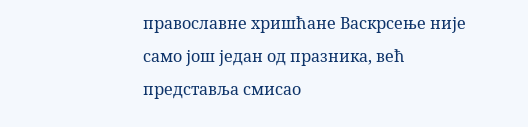православне хришћане Васкрсење није само још један од празника, већ представља смисао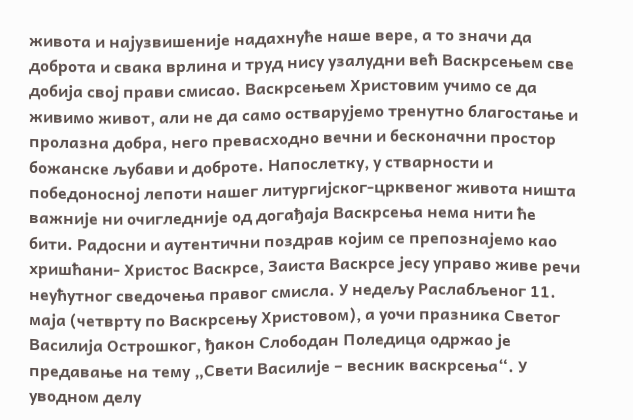живота и најузвишеније надахнуће наше вере, а то значи да доброта и свака врлина и труд нису узалудни већ Васкрсењем све добија свој прави смисао. Васкрсењем Христовим учимо се да живимо живот, али не да само остварујемо тренутно благостање и пролазна добра, него превасходно вечни и бесконачни простор божанске љубави и доброте. Напослетку, у стварности и победоносној лепоти нашег литургијског-црквеног живота ништа важније ни очигледније од догађаја Васкрсења нема нити ће бити. Радосни и аутентични поздрав којим се препознајемо као хришћани- Христос Васкрсе, Заиста Васкрсе јесу управо живе речи неућутног сведочења правог смисла. У недељу Раслабљеног 11. маја (четврту по Васкрсењу Христовом), а уочи празника Светог Василија Острошког, ђакон Слободан Поледица одржао је предавање на тему „Свети Василије – весник васкрсења“. У уводном делу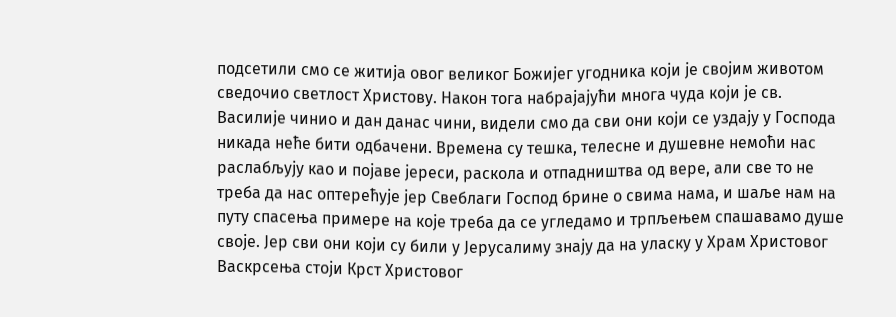подсетили смо се житија овог великог Божијег угодника који је својим животом сведочио светлост Христову. Након тога набрајајући многа чуда који је св. Василије чинио и дан данас чини, видели смо да сви они који се уздају у Господа никада неће бити одбачени. Времена су тешка, телесне и душевне немоћи нас раслабљују као и појаве јереси, раскола и отпадништва од вере, али све то не треба да нас оптерећује јер Свеблаги Господ брине о свима нама, и шаље нам на путу спасења примере на које треба да се угледамо и трпљењем спашавамо душе своје. Јер сви они који су били у Јерусалиму знају да на уласку у Храм Христовог Васкрсења стоји Крст Христовог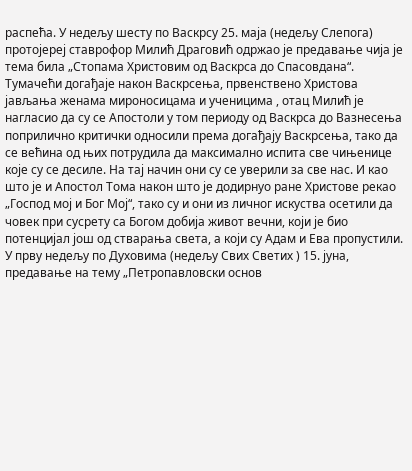распећа. У недељу шесту по Васкрсу 25. маја (недељу Слепога) протојереј ставрофор Милић Драговић одржао је предавање чија је тема била „Стопама Христовим од Васкрса до Спасовдана“. Тумачећи догађаје након Васкрсења, првенствено Христова јављања женама мироносицама и ученицима , отац Милић је нагласио да су се Апостоли у том периоду од Васкрса до Вазнесења поприлично критички односили према догађају Васкрсења, тако да се већина од њих потрудила да максимално испита све чињенице које су се десиле. На тај начин они су се уверили за све нас. И као што је и Апостол Тома након што је додирнуо ране Христове рекао „Господ мој и Бог Мој“, тако су и они из личног искуства осетили да човек при сусрету са Богом добија живот вечни, који је био потенцијал још од стварања света, а који су Адам и Ева пропустили. У прву недељу по Духовима (недељу Свих Светих ) 15. јуна, предавање на тему „Петропавловски основ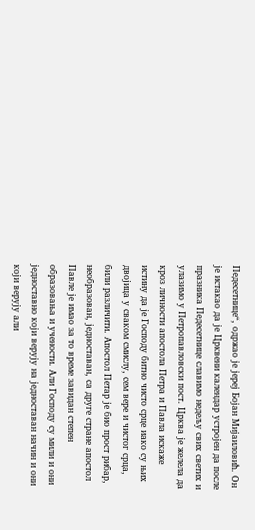Педесетнице“, одржао је јереј Бојан Мијаиловић. Он је истакао да је Црквени календар устројен да после празника Педесетнице славимо недељу свих светих и улазимо у Петропавловски пост. Црква је желела да кроз личности апостола Петра и Павла искаже истину да је Господу битно чисто срце иако су њих двојица у сваком смислу, сем вере и чистог срца, били различити. Апостол Петар је био прост рибар, необразован, једноставан, са друге стране апостол Павле је имао за то време завидан степен образовања и учености. Али Господу су мили и они једноставно који верују на једноставан начин и они који верују али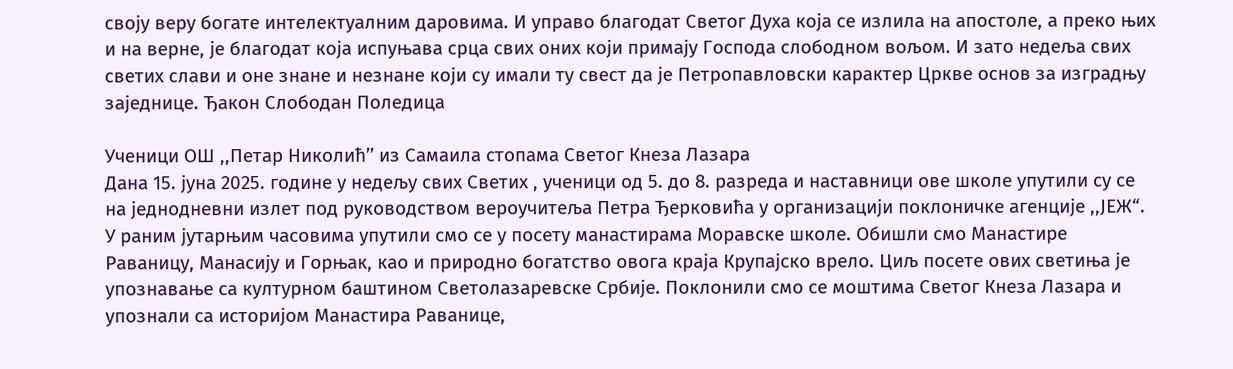своју веру богате интелектуалним даровима. И управо благодат Светог Духа која се излила на апостоле, а преко њих и на верне, је благодат која испуњава срца свих оних који примају Господа слободном вољом. И зато недеља свих светих слави и оне знане и незнане који су имали ту свест да је Петропавловски карактер Цркве основ за изградњу заједнице. Ђакон Слободан Поледица

Ученици ОШ ,,Петар Николић’’ из Самаила стопама Светог Кнеза Лазара
Дана 15. јуна 2025. године у недељу свих Светих , ученици од 5. до 8. разреда и наставници ове школе упутили су се на једнодневни излет под руководством вероучитеља Петра Ђерковића у организацији поклоничке агенције ,,ЈЕЖ“. У раним јутарњим часовима упутили смо се у посету манастирама Моравске школе. Обишли смо Манастире Раваницу, Манасију и Горњак, као и природно богатство овога краја Крупајско врело. Циљ посете ових светиња је упознавање са културном баштином Светолазаревске Србије. Поклонили смо се моштима Светог Кнеза Лазара и упознали са историјом Манастира Раванице,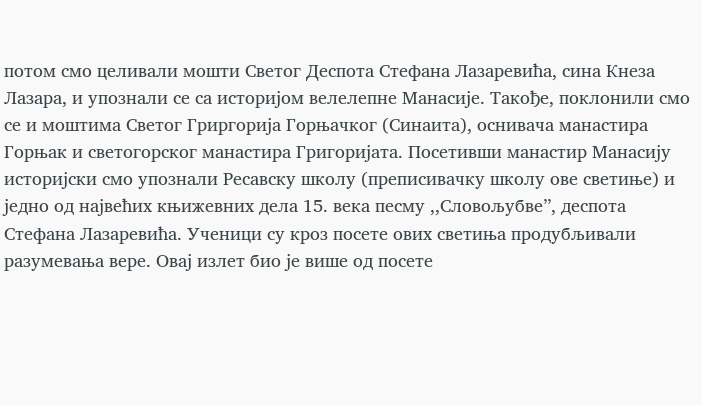потом смо целивали мошти Светог Деспота Стефана Лазаревића, сина Кнеза Лазара, и упознали се са историјом велелепне Манасије. Такође, поклонили смо се и моштима Светог Гриргорија Горњачког (Синаита), оснивача манастира Горњак и светогорског манастира Григоријата. Посетивши манастир Манасију историјски смо упознали Ресавску школу (преписивачку школу ове светиње) и једно од највећих књижевних дела 15. века песму ,,Словољубве’’, деспота Стефана Лазаревића. Ученици су кроз посете ових светиња продубљивали разумевања вере. Овај излет био је више од посете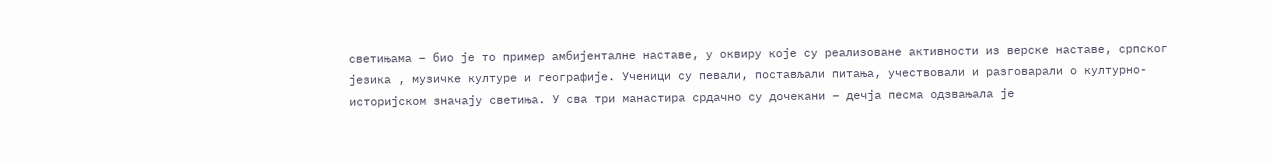светињама – био је то пример амбијенталне наставе, у оквиру које су реализоване активности из верске наставе, српског језика , музичке културе и географије. Ученици су певали, постављали питања, учествовали и разговарали о културно-историјском значају светиња. У сва три манастира срдачно су дочекани – дечја песма одзвањала је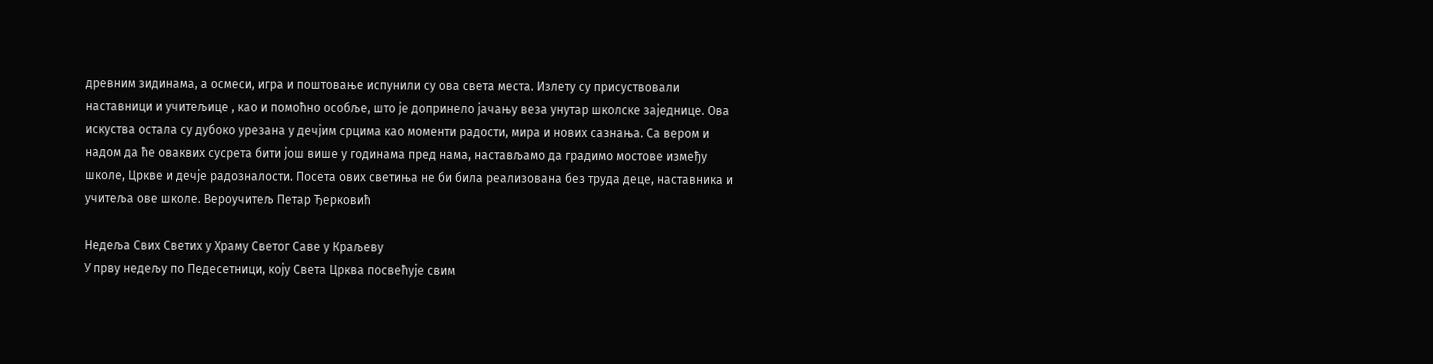древним зидинама, а осмеси, игра и поштовање испунили су ова света места. Излету су присуствовали наставници и учитељице , као и помоћно особље, што је допринело јачању веза унутар школске заједнице. Ова искуства остала су дубоко урезана у дечјим срцима као моменти радости, мира и нових сазнања. Са вером и надом да ће оваквих сусрета бити још више у годинама пред нама, настављамо да градимо мостове између школе, Цркве и дечје радозналости. Посета ових светиња не би била реализована без труда деце, наставника и учитеља ове школе. Вероучитељ Петар Ђерковић

Недеља Свих Светих у Храму Светог Саве у Краљеву
У прву недељу по Педесетници, коју Света Црква посвећује свим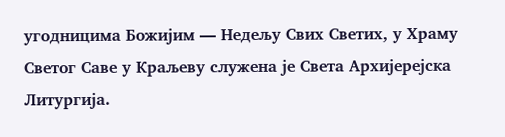угодницима Божијим — Недељу Свих Светих, у Храму Светог Саве у Краљеву служена је Света Архијерејска Литургија.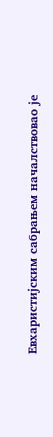Евхаристијским сабрањем началствовао је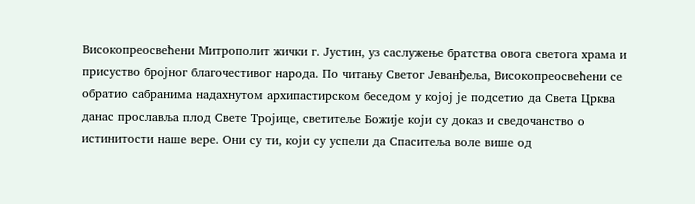Високопреосвећени Митрополит жички г. Јустин, уз саслужење братства овога светога храма и присуство бројног благочестивог народа. По читању Светог Јеванђеља, Високопреосвећени се обратио сабранима надахнутом архипастирском беседом у којој је подсетио да Света Црква данас прославља плод Свете Тројице, светитеље Божије који су доказ и сведочанство о истинитости наше вере. Они су ти, који су успели да Спаситеља воле више од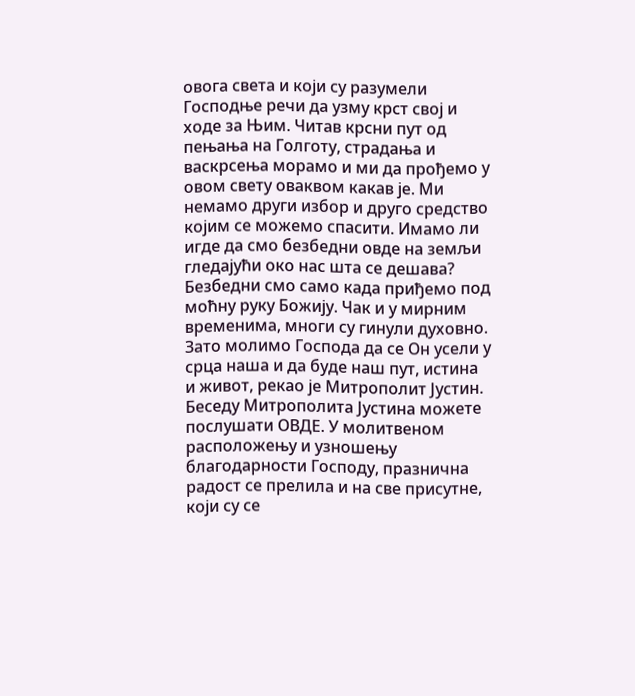овога света и који су разумели Господње речи да узму крст свој и ходе за Њим. Читав крсни пут од пењања на Голготу, страдања и васкрсења морамо и ми да прођемо у овом свету оваквом какав је. Ми немамо други избор и друго средство којим се можемо спасити. Имамо ли игде да смо безбедни овде на земљи гледајући око нас шта се дешава? Безбедни смо само када приђемо под моћну руку Божију. Чак и у мирним временима, многи су гинули духовно. Зато молимо Господа да се Он усели у срца наша и да буде наш пут, истина и живот, рекао је Митрополит Јустин. Беседу Митрополита Јустина можете послушати ОВДЕ. У молитвеном расположењу и узношењу благодарности Господу, празнична радост се прелила и на све присутне, који су се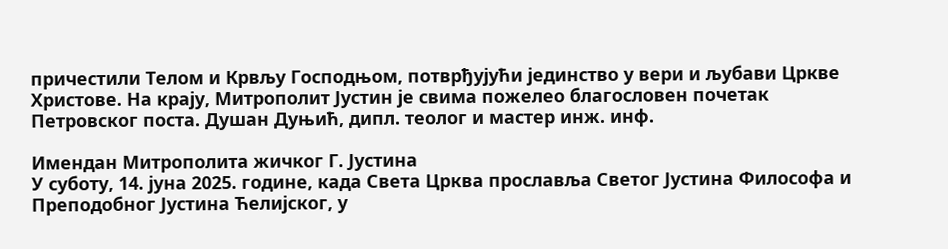причестили Телом и Крвљу Господњом, потврђујући јединство у вери и љубави Цркве Христове. На крају, Митрополит Јустин је свима пожелео благословен почетак Петровског поста. Душан Дуњић, дипл. теолог и мастер инж. инф.

Имендан Митрополита жичког Г. Јустина
У суботу, 14. јуна 2025. године, када Света Црква прославља Светог Јустина Философа и Преподобног Јустина Ћелијског, у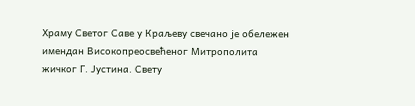Храму Светог Саве у Краљеву свечано је обележен имендан Високопреосвећеног Митрополита жичког Г. Јустина. Свету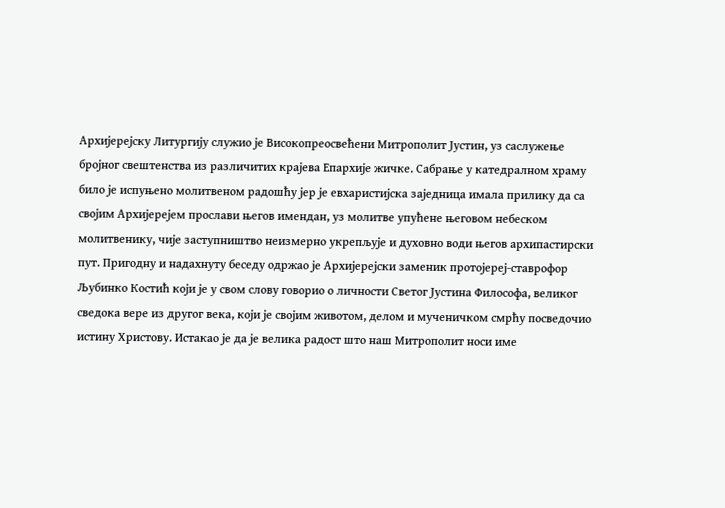Архијерејску Литургију служио је Високопреосвећени Митрополит Јустин, уз саслужење бројног свештенства из различитих крајева Епархије жичке. Сабрање у катедралном храму било је испуњено молитвеном радошћу јер је евхаристијска заједница имала прилику да са својим Архијерејем прослави његов имендан, уз молитве упућене његовом небеском молитвенику, чије заступништво неизмерно укрепљује и духовно води његов архипастирски пут. Пригодну и надахнуту беседу одржао је Архијерејски заменик протојереј-ставрофор Љубинко Костић који је у свом слову говорио о личности Светог Јустина Философа, великог сведока вере из другог века, који је својим животом, делом и мученичком смрћу посведочио истину Христову. Истакао је да је велика радост што наш Митрополит носи име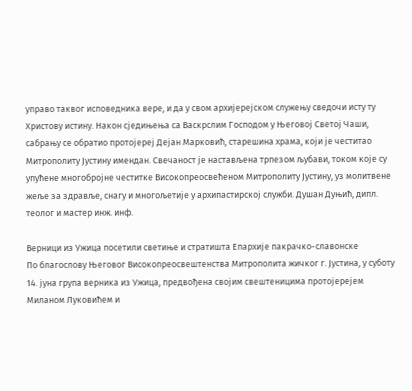управо таквог исповедника вере, и да у свом архијерејском служењу сведочи исту ту Христову истину. Након сједињења са Васкрслим Господом у Његовој Светој Чаши, сабрању се обратио протојереј Дејан Марковић, старешина храма, који је честитао Митрополиту Јустину имендан. Свечаност је настављена трпезом љубави, током које су упућене многобројне честитке Високопреосвећеном Митрополиту Јустину, уз молитвене жеље за здравље, снагу и многољетије у архипастирској служби. Душан Дуњић, дипл. теолог и мастер инж. инф.

Верници из Ужица посетили светиње и стратишта Епархије пакрачко-славонске
По благослову Његовог Високопреосвештенства Митрополита жичког г. Јустина, у суботу 14. јуна група верника из Ужица, предвођена својим свештеницима протојерејем Миланом Луковићем и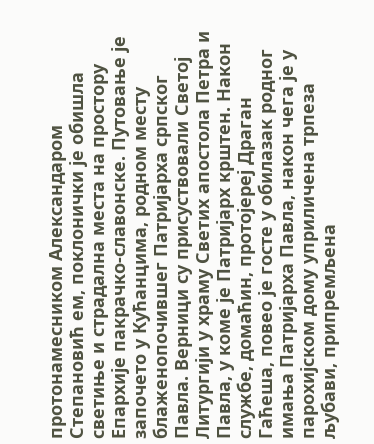протонамесником Александаром Степановић ем, поклонички је обишла светиње и страдална места на простору Епархије пакрачко-славонске. Путовање је започето у Кућанцима, родном месту блаженопочившег Патријарха српског Павла. Верници су присуствовали Светој Литургији у храму Светих апостола Петра и Павла, у коме је Патријарх крштен. Након службе, домаћин, протојереј Драган Гаћеша, повео је госте у обилазак родног имања Патријарха Павла, након чега је у парохијском дому уприличена трпеза љубави, припремљена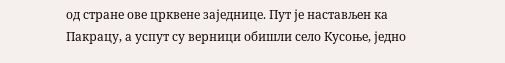од стране ове црквене заједнице. Пут је настављен ка Пакрацу, а успут су верници обишли село Кусоње, једно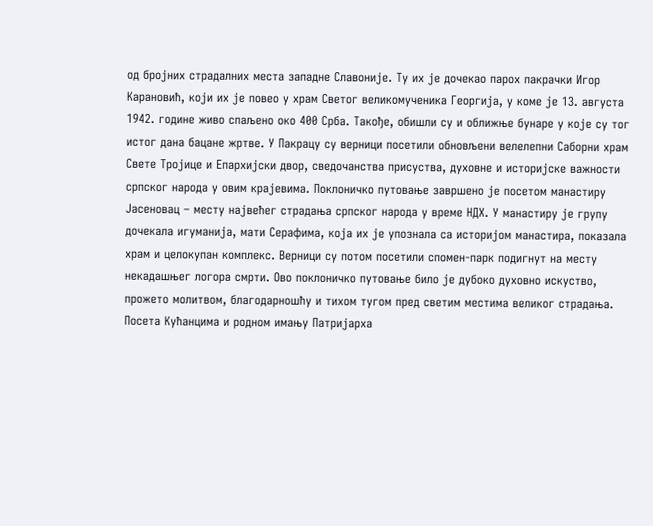од бројних страдалних места западне Славоније. Ту их је дочекао парох пакрачки Игор Карановић, који их је повео у храм Светог великомученика Георгија, у коме је 13. августа 1942. године живо спаљено око 400 Срба. Такође, обишли су и оближње бунаре у које су тог истог дана бацане жртве. У Пакрацу су верници посетили обновљени велелепни Саборни храм Свете Тројице и Епархијски двор, сведочанства присуства, духовне и историјске важности српског народа у овим крајевима. Поклоничко путовање завршено је посетом манастиру Јасеновац – месту највећег страдања српског народа у време НДХ. У манастиру је групу дочекала игуманија, мати Серафима, која их је упознала са историјом манастира, показала храм и целокупан комплекс. Верници су потом посетили спомен-парк подигнут на месту некадашњег логора смрти. Ово поклоничко путовање било је дубоко духовно искуство, прожето молитвом, благодарношћу и тихом тугом пред светим местима великог страдања. Посета Кућанцима и родном имању Патријарха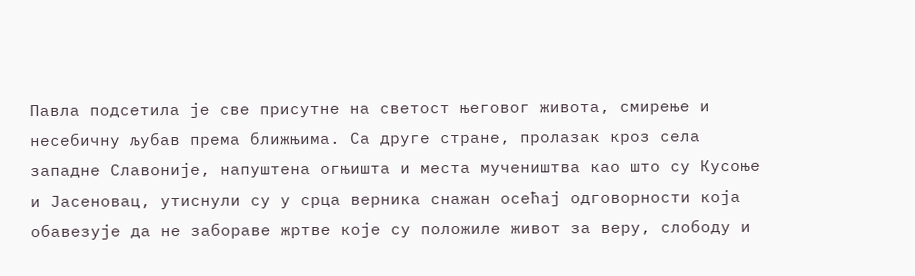Павла подсетила је све присутне на светост његовог живота, смирење и несебичну љубав према ближњима. Са друге стране, пролазак кроз села западне Славоније, напуштена огњишта и места мучеништва као што су Кусоње и Јасеновац, утиснули су у срца верника снажан осећај одговорности која обавезује да не забораве жртве које су положиле живот за веру, слободу и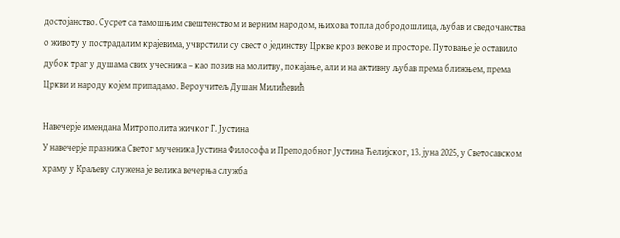достојанство. Сусрет са тамошњим свештенством и верним народом, њихова топла добродошлица, љубав и сведочанства о животу у пострадалим крајевима, учврстили су свест о јединству Цркве кроз векове и просторе. Путовање је оставило дубок траг у душама свих учесника – као позив на молитву, покајање, али и на активну љубав према ближњем, према Цркви и народу којем припадамо. Вероучитељ Душан Милићевић

Навечерје имендана Митрополита жичког Г. Јустина
У навечерје празника Светог мученика Јустина Философа и Преподобног Јустина Ћелијског, 13. јуна 2025, у Светосавском храму у Краљеву служена је велика вечерња служба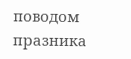поводом празника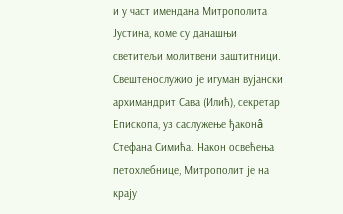и у част имендана Митрополита Јустина, коме су данашњи светитељи молитвени заштитници. Свештенослужио је игуман вујански архимандрит Сава (Илић), секретар Епископа, уз саслужење ђаконâ Стефана Симића. Након освећења петохлебнице, Митрополит је на крају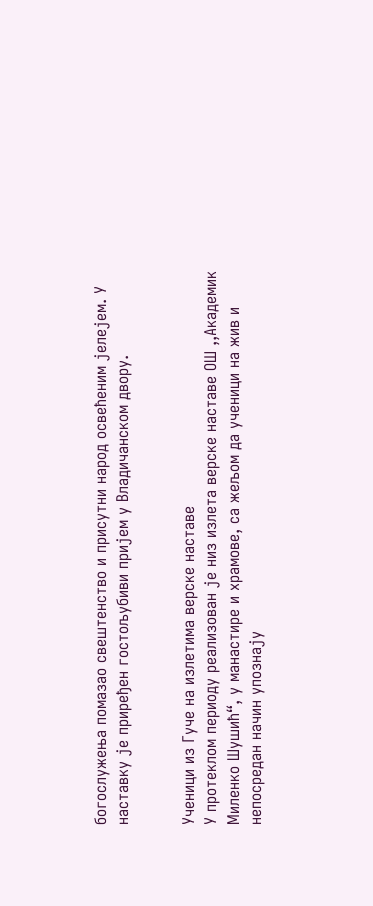богослужења помазао свештенство и присутни народ освећеним јелејем. У наставку је приређен гостољубиви пријем у Владичанском двору.


Ученици из Гуче на излетима верске наставе
У протеклом периоду реализован је низ излета верске наставе ОШ ,,Академик Миленко Шушић“, у манастире и храмове, са жељом да ученици на жив и непосредан начин упознају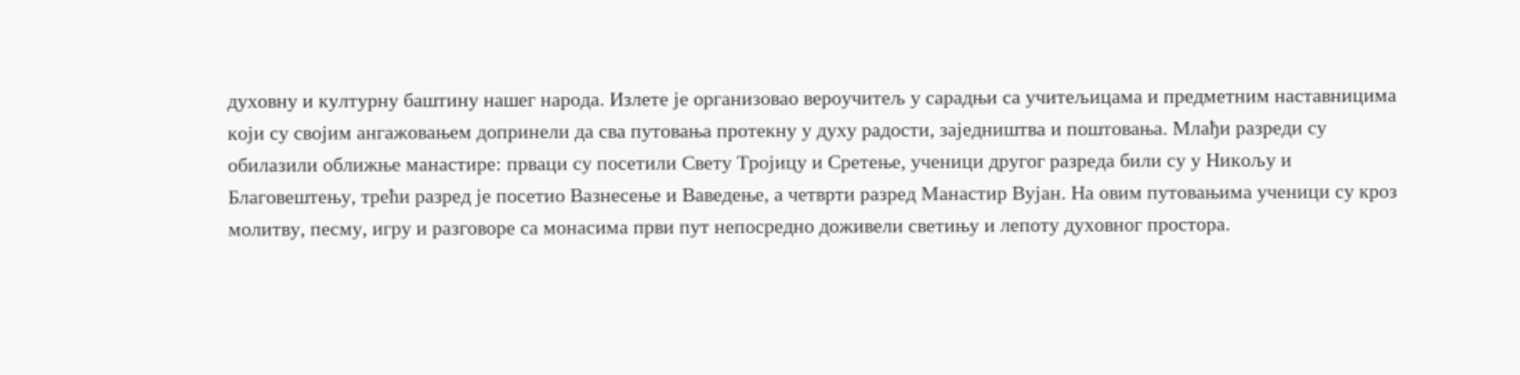духовну и културну баштину нашег народа. Излете је организовао вероучитељ у сарадњи са учитељицама и предметним наставницима који су својим ангажовањем допринели да сва путовања протекну у духу радости, заједништва и поштовања. Млађи разреди су обилазили оближње манастире: прваци су посетили Свету Тројицу и Сретење, ученици другог разреда били су у Никољу и Благовештењу, трећи разред је посетио Вазнесење и Ваведење, а четврти разред Манастир Вујан. На овим путовањима ученици су кроз молитву, песму, игру и разговоре са монасима први пут непосредно доживели светињу и лепоту духовног простора.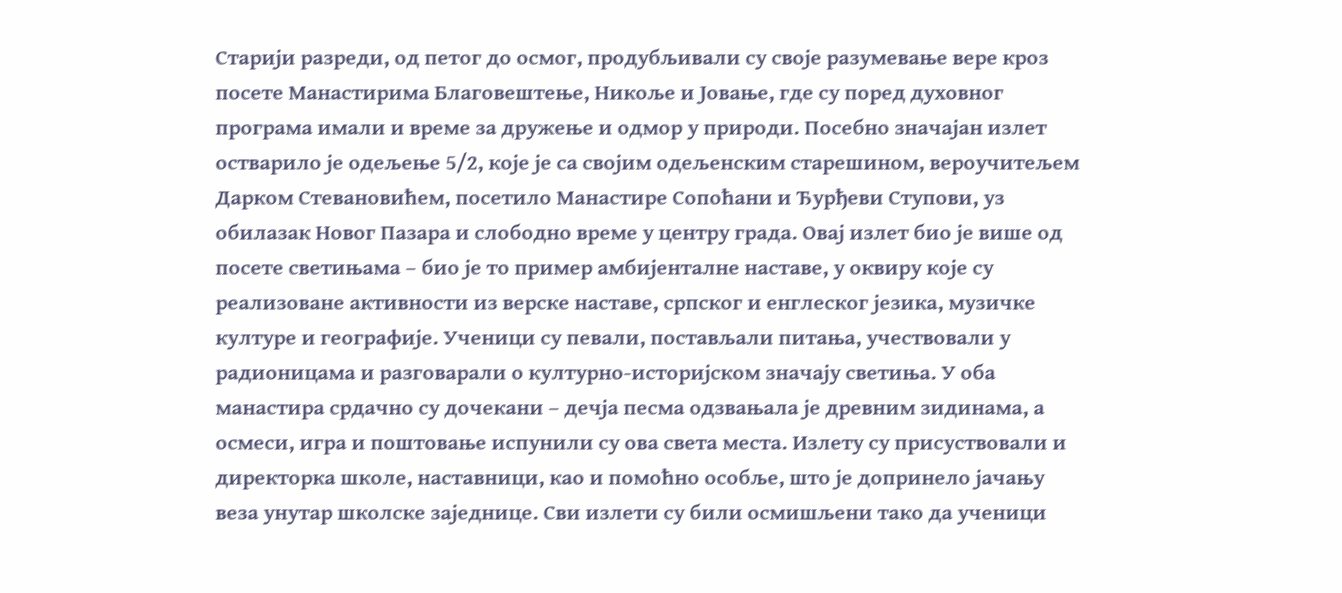Старији разреди, од петог до осмог, продубљивали су своје разумевање вере кроз посете Манастирима Благовештење, Никоље и Јовање, где су поред духовног програма имали и време за дружење и одмор у природи. Посебно значајан излет остварило је одељење 5/2, које је са својим одељенским старешином, вероучитељем Дарком Стевановићем, посетило Манастире Сопоћани и Ђурђеви Ступови, уз обилазак Новог Пазара и слободно време у центру града. Овај излет био је више од посете светињама – био је то пример амбијенталне наставе, у оквиру које су реализоване активности из верске наставе, српског и енглеског језика, музичке културе и географије. Ученици су певали, постављали питања, учествовали у радионицама и разговарали о културно-историјском значају светиња. У оба манастира срдачно су дочекани – дечја песма одзвањала је древним зидинама, а осмеси, игра и поштовање испунили су ова света места. Излету су присуствовали и директорка школе, наставници, као и помоћно особље, што је допринело јачању веза унутар школске заједнице. Сви излети су били осмишљени тако да ученици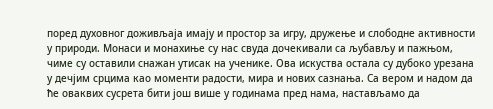поред духовног доживљаја имају и простор за игру, дружење и слободне активности у природи. Монаси и монахиње су нас свуда дочекивали са љубављу и пажњом, чиме су оставили снажан утисак на ученике. Ова искуства остала су дубоко урезана у дечјим срцима као моменти радости, мира и нових сазнања. Са вером и надом да ће оваквих сусрета бити још више у годинама пред нама, настављамо да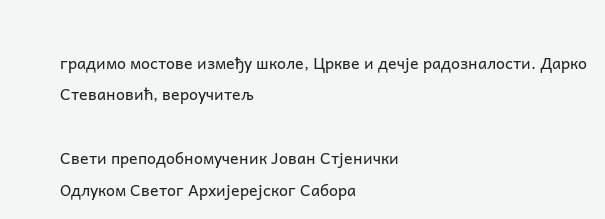градимо мостове између школе, Цркве и дечје радозналости. Дарко Стевановић, вероучитељ

Свети преподобномученик Јован Стјенички
Одлуком Светог Архијерејског Сабора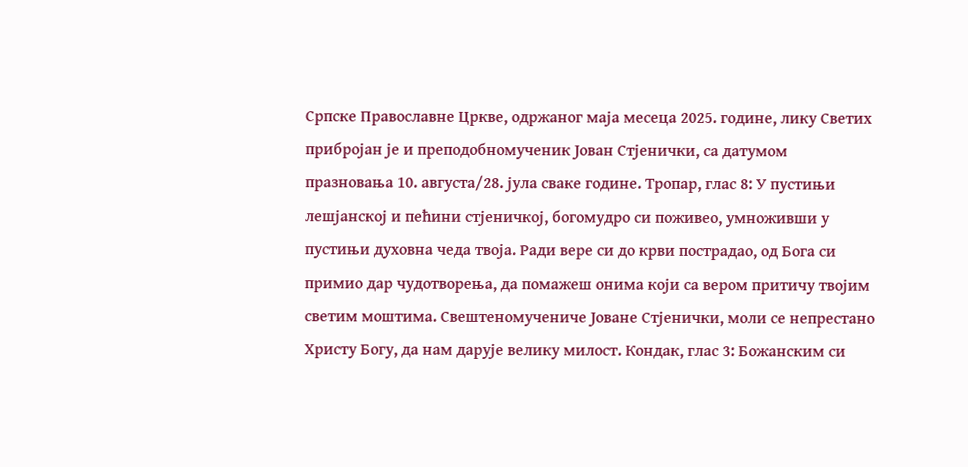Српске Православне Цркве, одржаног маја месеца 2025. године, лику Светих прибројан је и преподобномученик Јован Стјенички, са датумом празновања 10. августа/28. јула сваке године. Тропар, глас 8: У пустињи лешјанској и пећини стјеничкој, богомудро си поживео, умноживши у пустињи духовна чеда твоја. Ради вере си до крви пострадао, од Бога си примио дар чудотворења, да помажеш онима који са вером притичу твојим светим моштима. Свештеномучениче Јоване Стјенички, моли се непрестано Христу Богу, да нам дарује велику милост. Кондак, глас 3: Божанским си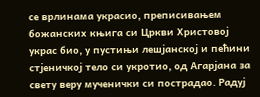се врлинама украсио, преписивањем божанских књига си Цркви Христовој украс био, у пустињи лешјанској и пећини стјеничкој тело си укротио, од Агарјана за свету веру мученички си пострадао. Радуј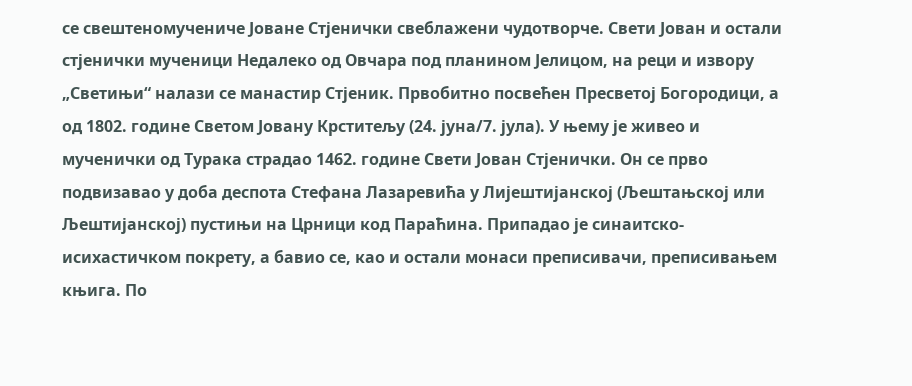се свештеномучениче Јоване Стјенички свеблажени чудотворче. Свети Јован и остали стјенички мученици Недалеко од Овчара под планином Јелицом, на реци и извору „Светињи“ налази се манастир Стјеник. Првобитно посвећен Пресветој Богородици, а од 1802. године Светом Јовану Крститељу (24. јуна/7. јула). У њему је живео и мученички од Турака страдао 1462. године Свети Јован Стјенички. Он се прво подвизавао у доба деспота Стефана Лазаревића у Лијештијанској (Љештањској или Љештијанској) пустињи на Црници код Параћина. Припадао је синаитско-исихастичком покрету, а бавио се, као и остали монаси преписивачи, преписивањем књига. По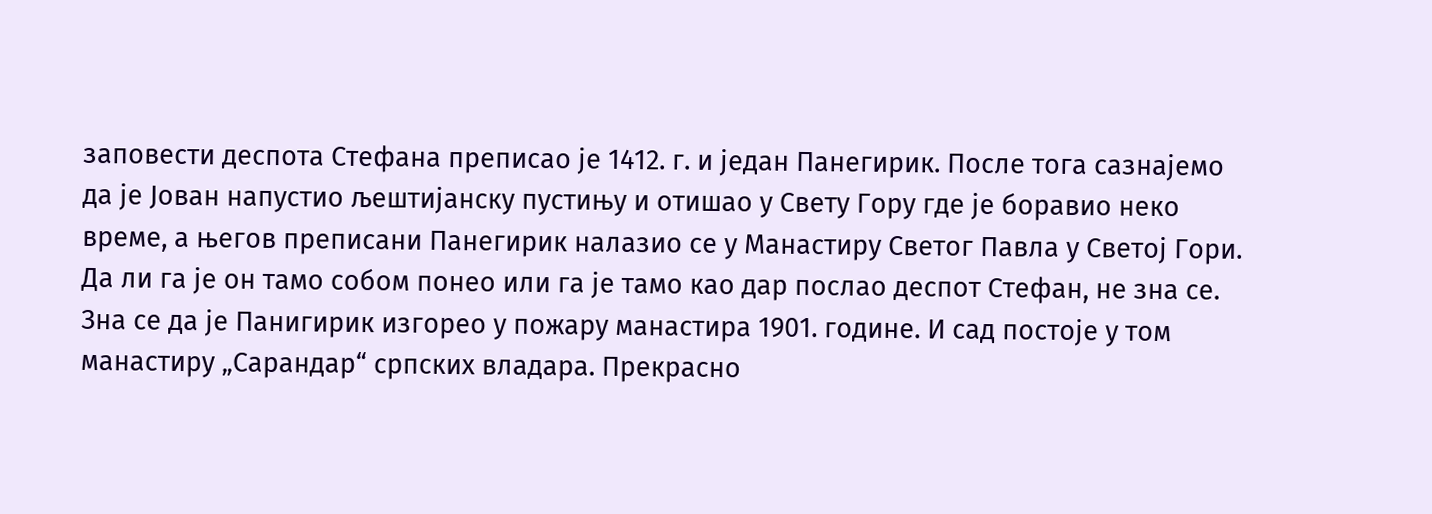заповести деспота Стефана преписао је 1412. г. и један Панегирик. После тога сазнајемо да је Јован напустио љештијанску пустињу и отишао у Свету Гору где је боравио неко време, а његов преписани Панегирик налазио се у Манастиру Светог Павла у Светој Гори. Да ли га је он тамо собом понео или га је тамо као дар послао деспот Стефан, не зна се. Зна се да је Панигирик изгорео у пожару манастира 1901. године. И сад постоје у том манастиру „Сарандар“ српских владара. Прекрасно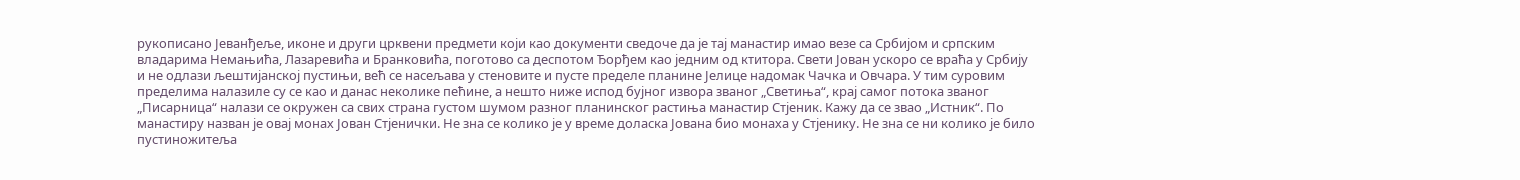рукописано Јеванђеље, иконе и други црквени предмети који као документи сведоче да је тај манастир имао везе са Србијом и српским владарима Немањића, Лазаревића и Бранковића, поготово са деспотом Ђорђем као једним од ктитора. Свети Јован ускоро се враћа у Србију и не одлази љештијанској пустињи, већ се насељава у стеновите и пусте пределе планине Јелице надомак Чачка и Овчара. У тим суровим пределима налазиле су се као и данас неколике пећине, а нешто ниже испод бујног извора званог „Светиња“, крај самог потока званог „Писарница“ налази се окружен са свих страна густом шумом разног планинског растиња манастир Стјеник. Кажу да се звао „Истник“. По манастиру назван је овај монах Јован Стјенички. Не зна се колико је у време доласка Јована био монаха у Стјенику. Не зна се ни колико је било пустиножитеља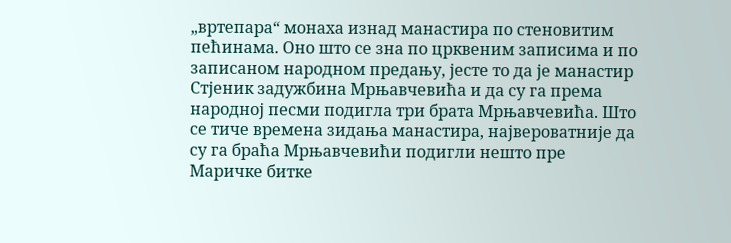„вртепара“ монаха изнад манастира по стеновитим пећинама. Оно што се зна по црквеним записима и по записаном народном предању, јесте то да је манастир Стјеник задужбина Мрњавчевића и да су га према народној песми подигла три брата Мрњавчевића. Што се тиче времена зидања манастира, највероватније да су га браћа Мрњавчевићи подигли нешто пре Маричке битке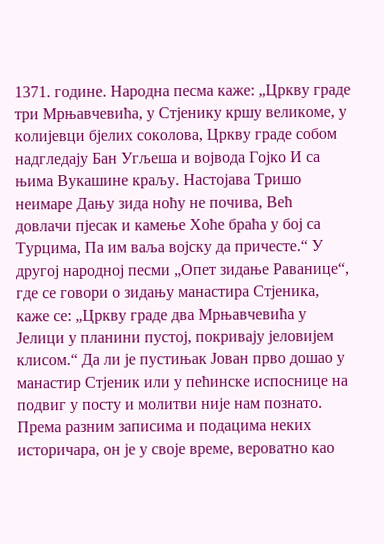1371. године. Народна песма каже: „Цркву граде три Мрњавчевића, у Стјенику кршу великоме, у колијевци бјелих соколова, Цркву граде собом надгледају Бан Угљеша и војвода Гојко И са њима Вукашине краљу. Настојава Тришо неимаре Дању зида ноћу не почива, Већ довлачи пјесак и камење Хоће браћа у бој са Турцима, Па им ваља војску да причесте.“ У другој народној песми „Опет зидање Раванице“, где се говори о зидању манастира Стјеника, каже се: „Цркву граде два Мрњавчевића у Јелици у планини пустој, покривају јеловијем клисом.“ Да ли је пустињак Јован прво дошао у манастир Стјеник или у пећинске испоснице на подвиг у посту и молитви није нам познато. Према разним записима и подацима неких историчара, он је у своје време, вероватно као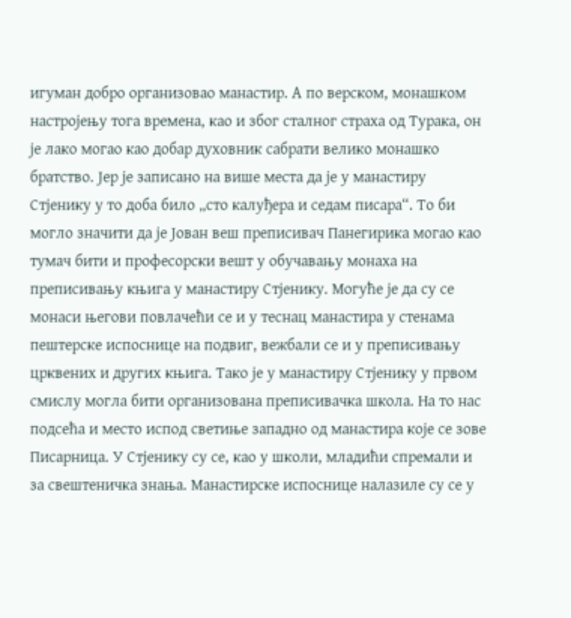игуман добро организовао манастир. А по верском, монашком настројењу тога времена, као и због сталног страха од Турака, он је лако могао као добар духовник сабрати велико монашко братство. Јер је записано на више места да је у манастиру Стјенику у то доба било „сто калуђера и седам писара“. То би могло значити да је Јован веш преписивач Панегирика могао као тумач бити и професорски вешт у обучавању монаха на преписивању књига у манастиру Стјенику. Могуће је да су се монаси његови повлачећи се и у теснац манастира у стенама пештерске испоснице на подвиг, вежбали се и у преписивању црквених и других књига. Тако је у манастиру Стјенику у првом смислу могла бити организована преписивачка школа. На то нас подсећа и место испод светиње западно од манастира које се зове Писарница. У Стјенику су се, као у школи, младићи спремали и за свештеничка знања. Манастирске испоснице налазиле су се у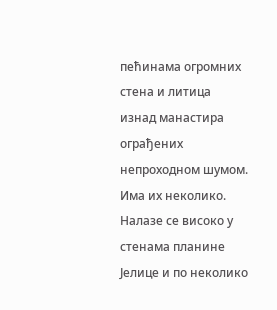пећинама огромних стена и литица изнад манастира ограђених непроходном шумом. Има их неколико. Налазе се високо у стенама планине Јелице и по неколико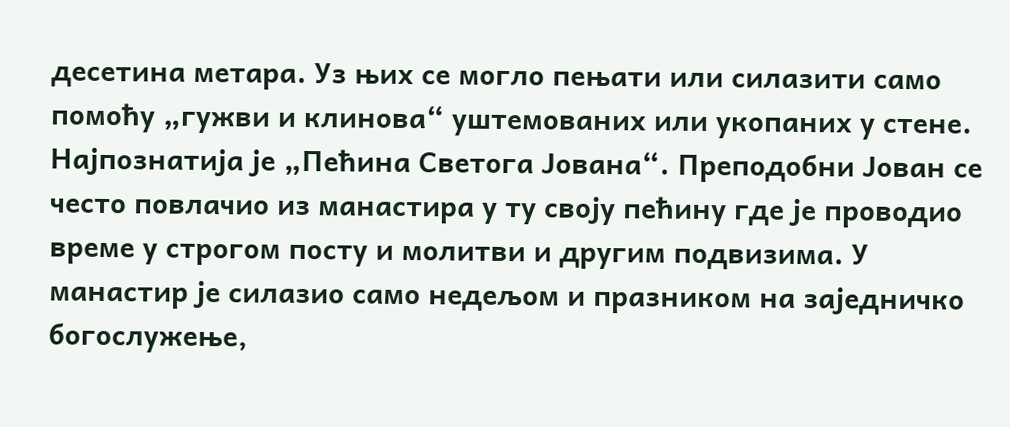десетина метара. Уз њих се могло пењати или силазити само помоћу „гужви и клинова“ уштемованих или укопаних у стене. Најпознатија је „Пећина Светога Јована“. Преподобни Јован се често повлачио из манастира у ту своју пећину где је проводио време у строгом посту и молитви и другим подвизима. У манастир је силазио само недељом и празником на заједничко богослужење,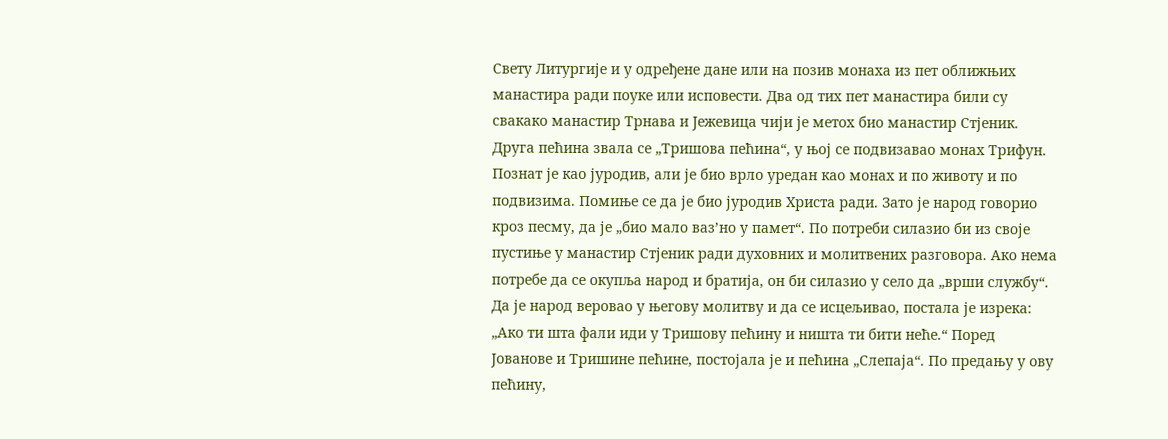Свету Литургије и у одређене дане или на позив монаха из пет оближњих манастира ради поуке или исповести. Два од тих пет манастира били су свакако манастир Трнава и Јежевица чији је метох био манастир Стјеник. Друга пећина звала се „Тришова пећина“, у њој се подвизавао монах Трифун. Познат је као јуродив, али је био врло уредан као монах и по животу и по подвизима. Помиње се да је био јуродив Христа ради. Зато је народ говорио кроз песму, да је „био мало ваз’но у памет“. По потреби силазио би из своје пустиње у манастир Стјеник ради духовних и молитвених разговора. Ако нема потребе да се окупља народ и братија, он би силазио у село да „врши службу“. Да је народ веровао у његову молитву и да се исцељивао, постала је изрека: „Ако ти шта фали иди у Тришову пећину и ништа ти бити неће.“ Поред Јованове и Тришине пећине, постојала је и пећина „Слепаја“. По предању у ову пећину,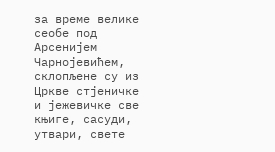за време велике сеобе под Арсенијем Чарнојевићем, склопљене су из Цркве стјеничке и јежевичке све књиге, сасуди, утвари, свете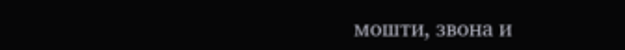мошти, звона и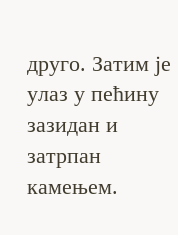друго. Затим је улаз у пећину зазидан и затрпан камењем.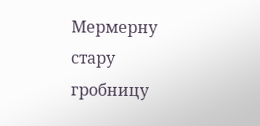Мермерну стару гробницу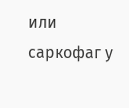или саркофаг у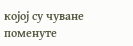којој су чуване поменуте